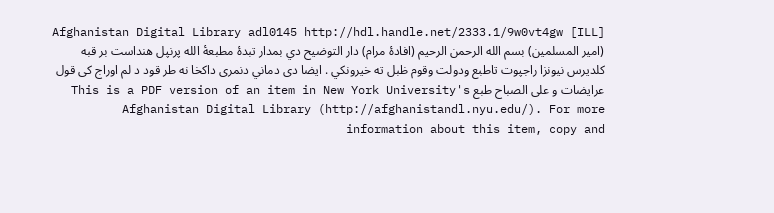Afghanistan Digital Library adl0145 http://hdl.handle.net/2333.1/9w0vt4gw [ILL] (امير المسلمين) بسم الله الرحمن الرحيم (افادۀ مرام) دار التوضيح دي بمدار تبدۀ مطبعۀ الله پرنپل هنداست بر قبه کلدیرس نیونزا راجپوت تاطبع ودولت وقوم ظبل ته خيرونكي . ايضا دی دماني دنمری داكخا نه طر قود د لم اوراج کی قول عرایضات و علی الصباح طبع This is a PDF version of an item in New York University's Afghanistan Digital Library (http://afghanistandl.nyu.edu/). For more information about this item, copy and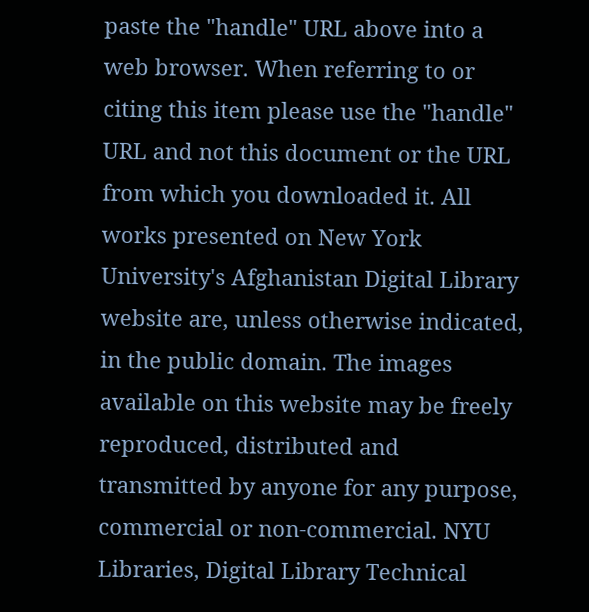paste the "handle" URL above into a web browser. When referring to or citing this item please use the "handle" URL and not this document or the URL from which you downloaded it. All works presented on New York University's Afghanistan Digital Library website are, unless otherwise indicated, in the public domain. The images available on this website may be freely reproduced, distributed and transmitted by anyone for any purpose, commercial or non-commercial. NYU Libraries, Digital Library Technical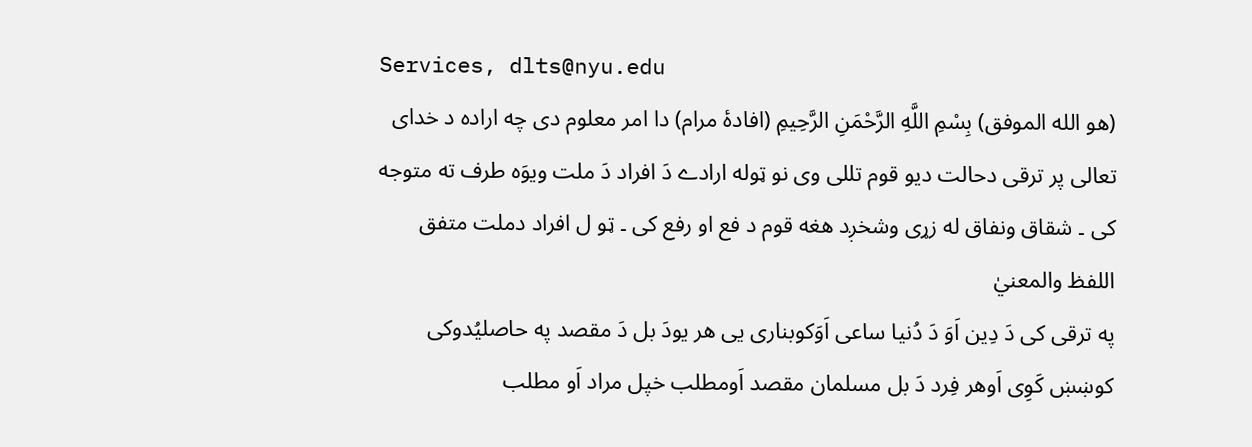Services, dlts@nyu.edu
(هو الله الموفق) بِسْمِ اللَّهِ الرَّحْمَنِ الرَّحِيمِ (افادهٔ مرام) دا امر معلوم دی چه اراده د خدای تعالی پر ترقی دحالت دیو قوم تللی وی نو ټوله ارادے دَ افراد دَ ملت ویوَه طرف ته متوجه کی ۔ شقاق ونفاق له زړی وشخږد هغه قوم د فع او رفع کی ۔ ټو ل افراد دملت متفق اللفظ والمعنيٰ
په ترقی کی دَ دِین اَوَ دَ دُنیا ساعی اَوَکوبناری یی هر یودَ بل دَ مقصد په حاصلیُدوکی کوښښ کَوِی اَوهر فِرد دَ بل مسلمان مقصد اَومطلب خپل مراد اَو مطلب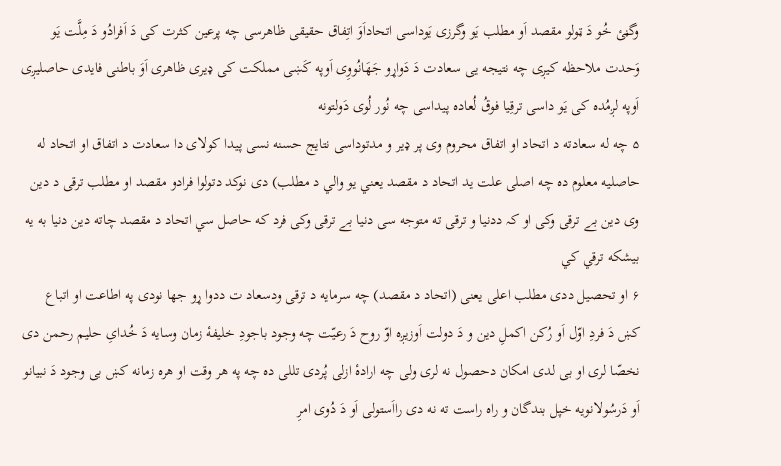وگڼئ خُو دَ ټولو مقصد اَو مطلب یَو وگرزی یَوداسی اتحاداَوَ اتِفاق حقیقی ظاهرسی چه پرعین کثرت کی دَ اَفرادُو دَ مِلَّت یَو وَحدت ملاحظه کیږی چه نتیجه یی سعادت دَ دَواړو جَهَانُووِی اَوپه کَښی مملکت کی ډیری ظاهری اَوَ باطنی فایدی حاصلیږی اَوپه لږمُده کی یَو داسی ترقِیا فوقُ لُعاده پیداسی چه نُور لُوی دَولتونه
۵ چه له سعادته د اتحاد او اتفاق محروم وی پر ډیر و مدتوداسی نتایج حسنه نسی پیدا کولای دا سعادت د اتفاق او اتحاد له حاصلیه معلوم ده چه اصلی علت ید اتحاد د مقصد يعني يو والي د مطلب) دی نوکد دتولوا فرادو مقصد او مطلب ترقی د دین وی دین بے ترقی وکی او کہ ددنیا و ترقی ته متوجه سی دنيا بے ترقی وکی فرد که حاصل سي اتحاد د مقصد چاته دين دنيا به يه بيشکه ترقي کي
۶ او تحصیل ددی مطلب اعلى يعنى (اتحاد د مقصد) چه سرمایه د ترقى ودسعاد ت ددوا ړو جها نودی په اطاعت او اتباع کښ دَ فردِ اوّل اَو رُكن اكملِ دين و دَ دولت اَوزيږه اوّ روح دَ رعیّت چه وجود باجودِ خلیفهٔ زمان وسایه دَ خُدایِ حلیم رحمن دی نخصّا لری او بی لدی امکان دحصول نه لری ولی چه ارادهٔ ازلی پُردی تللی ده چه په هر وقت او هره زمانه کښ بی وجود دَ نبیانو اَو دَرسُولانويه خپل بندگان و راه راست ته نه دی رااَستولی اَو دَ دُوی امرِ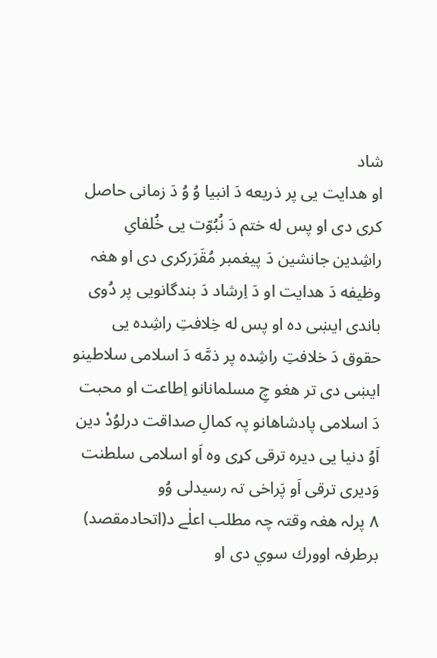شاد
او هدایت یی پر ذریعه دَ انبیا وُ وُ دَ زمانی حاصل کری دی او پس له ختم دَ نُبُوّت یی خُلفایِ راشِدین جانشین دَ پیغمبر مُقَرَرکری دی او هغہ وظیفه دَ هدایت او دَ اِرشاد دَ بندگانویی پر دُوی باندی ایښی ده او پس له خِلافتِ راشِده یی حقوق دَ خلافتِ راشِده پر ذمَّه دَ اسلامی سلاطینو ایښی دی تر هغو چِ مسلمانانو اِطاعت او محبت دَ اسلامی پادشاهانو پہ کمالِ صداقت درلوُدْ دین اَوُ دنیا یی دیره ترقی کړی وه اَو اسلامی سلطنت وَدیری ترقی اَو پَراخی تہ رسیدلی وُو
۸ پرلہ ھغہ وقتہ چہ مطلب اعلٰے د(اتحادمقصد) برطرفہ اوورك سوي دی او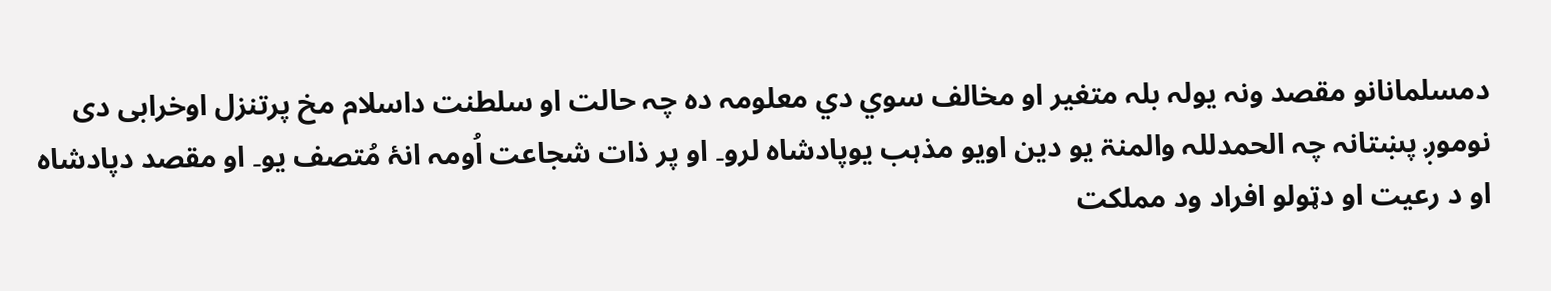دمسلمانانو مقصد ونہ یولہ بلہ متغیر او مخالف سوي دي معلومہ دہ چہ حالت او سلطنت داسلام مخ پرتنزل اوخرابی دی نوموږ پښتانہ چہ الحمدللہ والمنۃ یو دین اويو مذہب یوپادشاہ لرو۔ او پر ذات شجاعت اُومہ انۂ مُتصف یو۔ او مقصد دپادشاہ او د رعیت او دټولو افراد ود مملکت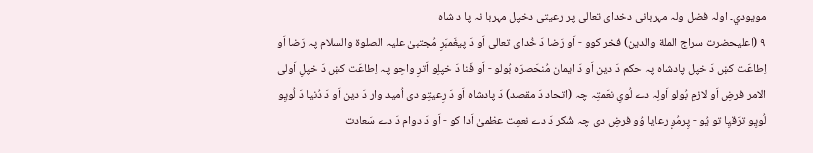مويودي۔ اولہ فضل ولہ مہربانی دخدای تعالی پر رعیتی دخپل مہربا نہ پا د شاہ
۹ (اعلیحضرت سراج الملة والدین) فخر کوو - اَو رَضا دَ خُدای تعالی اَو دَ پیغَمبَرِ مُجتبیٰ علیہ الصلوة والسلام پہ رَضا اَو اِطاعَت کښ دَ خپل پادشاه پہ حکم دَ دین اَو دَ ایمان مُنحَصرَہ بُولو - اَو فَنا دَ خپلِو اَترِ واحِو پہ اِطاعَت کښ دَ خپلِ اَولی الامر فرضِ اَو لازمِ بُولو اَولِہ دے لُویِ نعَمتِہ چہ (اتحاد دَ مقصد) دَ پادشاه اَو دَ رِعیتِو دی اُمید وار دَ دین اَو دَ دُنیا دَ لُویِو لُویِو ترَقیِا تو یُو - پِرمُږ رعایا وُو فرضِ دی چہ شُکر دَ دے نعمِت عظمیٰ اَدا کو - اَو دَ دوام دَ دے سَعادت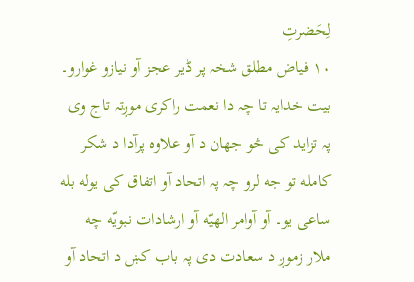لِحَضرتِ
۱۰ فیاض مطلق شخہ پر ڈیر عجز آو نیازو غوارو۔ بیت خدایہ تا چہ دا نعمت راکری موږتہ تاج وی پہ تزايد کی څو جهان د آو علاوه پرآدا د شکر کامله تو جه لرو چہ پہ اتحاد آو اتفاق کی یوله بله ساعی یو۔ آو آوامر الهیّه آو ارشادات نبويّه چه ملار زموږ د سعادت دی پہ باب كښ د اتحاد آو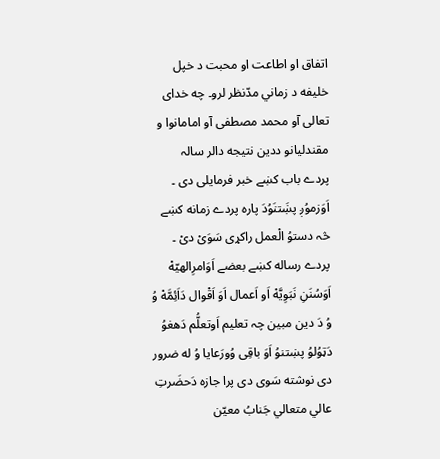اتفاق او اطاعت او محبت د خپل خلیفه د زماني مدّنظر لرو۔ چه خدای تعالی آو محمد مصطفی آو امامانوا و مقندلیانو ددین نتیجه دالر سالہ
پردے باب کښے خبر فرمایلی دی ۔ اَوَزموُږ پښَتنَوُدَ پاره پردے زمانه کښے څہ دستوُ الْعمل راکړی سَوَیْ دیْ ۔ پردے رساله کښے بعضے اَوَامرِالهیّهْ اَوَسُنَنِ نَبَوِيَّهْ اَو اَعمال اَوَ اَقْوال دَاَئِمَّهْ وُ وُ دَ دین مبین چہ تعلیم اَوتعلُّم دَهغوُ دَټوُلوُ پښتنوُ اَوَ باقِی وُورَعايا وُ له ضرور دی نوشته سَوی دی پرا جازه دَحضَرتِ عالي متعالي جَنابُ معيّن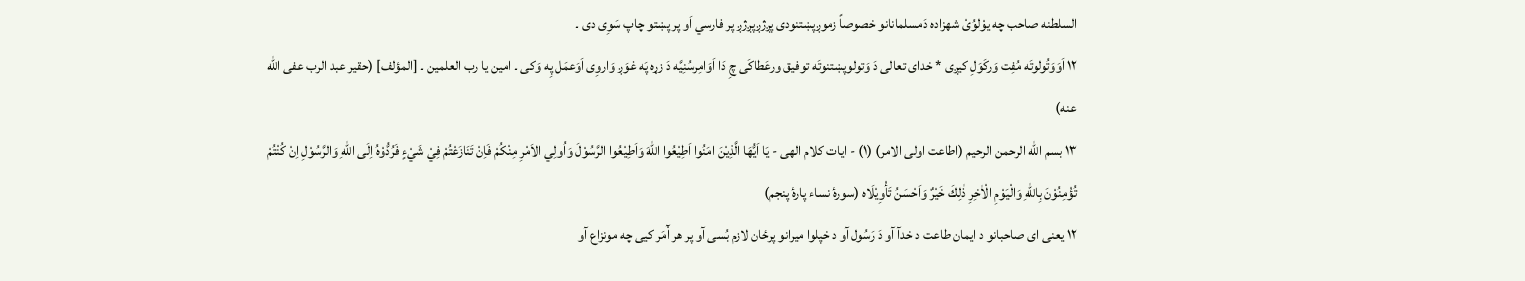السلطنه صاحب چه يوْلوُیْ شهزاده دَمسلمانانو خصوصاً زموږپښتنودی پږژږپږژږ پر فارسي اَو پر پښتو چاپ سَوِی دی ۔
۱۲ اَوَوَتُولوتَه مُفِت وَرکَوَلِ کیږی * خدای تعالی دَ وَتولوپښتنوتَه توفیق ورعَطاکَی چِ دَا اَوَامِرسُنِيَّه دَ زړه پَه غوَږ وَاروِى اَوَعمَل پِه وَکی ۔ امین یا رب العلمین ۔ [المؤلف] (حقیر عبد الرب عفی الله عنه)
١٣ بسم الله الرحمن الرحيم (اطاعت اولی الامر) (١) - ايات كلام الهی - يَا اَيُّهَا الَّذِيْنَ امَنُوا اَطِيْعُوا اللّٰهَ وَاَطِيْعُوا الرَّسُوْلَ وَاُولِي الاَمْرِ مِنْكُمْ فَاِنْ تَنَازَعْتُمْ فِيْ شَيْءٍ فَرُدُّوْهُ اِلَى اللّٰهِ وَالرَّسُوْلِ اِنْ كُنْتُمْ تُؤْمِنُوْنَ بِاللّٰهِ وَالْيَوْمِ الْاٰخِرِ ذٰلِكَ خَيْرٌ وَاَحْسَنُ تَأْوِيْلَاه (سورهٔ نساء پارهٔ پنجم)
۱۲ یعنی ای صاحبانو د ایمان طاعت د خدآ آو دَ رَسُول آو د خپلوا ميرانو پرځان لازم بُسی آو پر هر آْمَر کیی چه مونزاع آو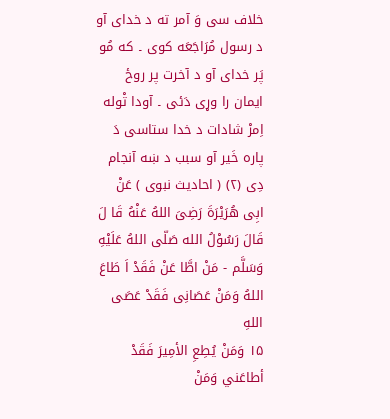خلاف سی وَ آمر ته د خدای آو د رسول مُرَاجَعَه کوی ۔ که مُو پَر خدای آو د آخرت پر روځ ایمان را وړی دَئی ۔ آودا تْوله اِمرْ شادات د خدا ستاسی دَ پاره خَیر آو سبب د ښه آنجام دِی (۲) ( احادیث نبوی ) عَنْ ابِی هُرَیْرَةَ رَضِیَ اللهُ عَنْهُ قَا لَ قَالَ رَسُوْلُ الله صَلّی اللهُ عَلَیْهِ وَسَلَّم - مَنْ اطَّا عَنْ فَقَدْ اَ طَاعَ اللهُ وَمَنْ عَصَانِی فَقَدْ عَصَی اللهِ
۱۵ وَمَنْ يُطِعِ الأمِيرَ فَقَدْ أطاعَني وَمَنْ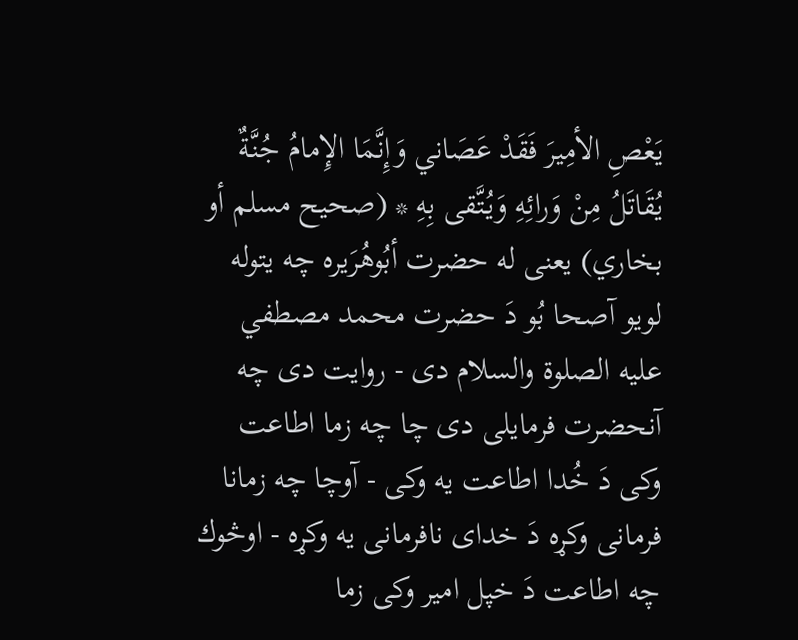يَعْصِ الأمِيرَ فَقَدْ عَصَاني وَإِنَّمَا الإِمامُ جُنَّةٌ يُقَاتَلُ مِنْ وَرائِهِ وَيُتَّقى بِهِ * (صحیح مسلم أو بخاري) يعنى له حضرت أبُوهُرَيره چه يتوله لويو آصحا بُو دَ حضرت محمد مصطفي عليه الصلوة والسلام دى - روایت دی چه آنحضرت فرمایلی دی چا چه زما اطاعت وکى دَ خُدا اطاعت يە وکى - آوچا چه زمانا فرمانی وکړه دَ خدای نافرمانی يه وکړه - اوڅوك چه اطاعت دَ خپل امیر وکى زما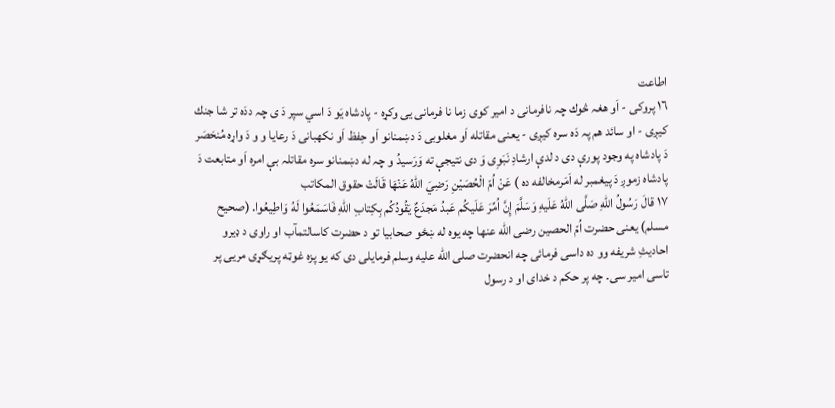اطاعت
١٦ پروکی - اَو هغہ څوك چہ نافرمانی د امیر كوی زما نا فرمانی یی وکړه - پادشاه یَو دَ اسي سپر دَ ی چہ ددَه تر شا جنك کیږی - او سائد هم پہ دَه سره کیږی - یعنی مقاتله اَو مغلوبی دَ دښمنانو اَو حِفظ اَو نكهبانی دَ رعایا و و دَ واړه مُنحَصَر دَ پادشاه په وجود پورې دی د لدې ارشادِ نَبَوِی وَ دی نتیجې ته وَرَسیدُ و چہ له دښمنانو سره مقاتلہ بې امره اَو متابعت دَ پادشاه زموږ دَ پیغمبر له اَمَرمخالفه ده ) عَنْ اُمّ الْحُصَيْنِ رَضِيَ اللهُ عَنْهَا قَالَتْ حقوق المكاتب
۱۷ قالَ رَسُولُ اللهِ صَلَّی اللهُ عَلَیهِ وَسَلَّمَ إِنَّ اُمِّرَ عَلَیکُم عَبدُ مَجدَعٌ یَقُودُکُم بِکِتابِ اللهِ فَاسَمَعُوا لَهُ وَاطِیعُوا. (صحیح مسلم) یعنی حضرت اُمّ الحصین رضی الله عنها چه یوه له ښځو صحابیا تو د حضرت کاسالتمآب او راوی د ډیرو احادیثِ شریفه وو ده داسی فرمائی چه انحضرت صلی الله علیه وسلم فرمایلی دی که یو پزه غوټه پریګړی مریی پر تاسی امیر سی۔ چه پر حکم د خدای او د رسول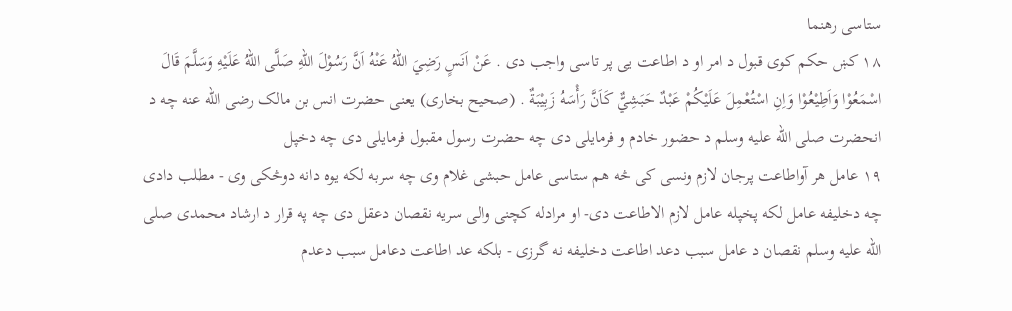ستاسی رهنما
۱۸ کښ حکم کوی قبول د امر او د اطاعت یی پر تاسی واجب دی . عَنْ اَنَسٍ رَضِيَ اللهُ عَنْهُ اَنَّ رَسُوْلَ اللهِ صَلَّى اللهُ عَلَيْهِ وَسَلَّمَ قَالَ اسْمَعُوْا وَاَطِيْعُوْا وَاِنِ اسْتُعْمِلَ عَلَيْكُمْ عَبْدٌ حَبَشِيٌّ كَاَنَّ رَأْسَهُ زَبِيْبَةٌ . (صحیح بخاری) یعنی حضرت انس بن مالک رضی الله عنه چه د انحضرت صلی الله علیه وسلم د حضور خادم و فرمایلی دی چه حضرت رسول مقبول فرمایلی دی چه دخپل
١٩ عامل هر آواطاعت پرجان لازم ونسی کی څه هم ستاسی عامل حبشی غلام وی چه سربه لکه یوه دانه دوڅکی وی - مطلب دادی چه دخلیفه عامل لکه پخپله عامل لازم الاطاعت دی- او مرادله کچنی والی سریه نقصان دعقل دی چه په قرار د ارشاد محمدی صلی الله عليه وسلم نقصان د عامل سبب دعد اطاعت دخلیفه نه گرزی - بلکه عد اطاعت دعامل سبب دعدم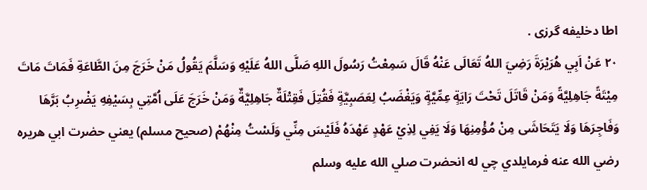اطا دخلیفه گرزی .
۲۰ عَنْ اَبِي هُرَيْرَةَ رَضِيَ اللهُ تَعَالَى عَنْهُ قَالَ سَمِعْتُ رَسُولَ اللهِ صَلَّى اللهُ عَلَيْهِ وَسَلَّمَ يَقُولُ مَنْ خَرَجَ مِنَ الطَّاعَةِ فَمَاتَ مَاتَ مِيْتَةً جَاهِلِيَّةً وَمَنْ قَاتَلَ تَحْتَ رَايَةٍ عِمِّيَّةٍ وَيَغْضَبُ لِعَصَبِيَّةٍ فَقُتِلَ فَقِتْلَةٌ جَاهِلِيَّةٌ وَمَنْ خَرَجَ عَلَى اُمَّتِي بِسَيْفِهِ يَضْرِبُ بَرَّهَا وَفَاجِرَهَا وَلَا يَتَحَاشَى مِنْ مُؤْمِنِهَا وَلَا يَفِي لِذِيْ عَهْدٍ عَهْدَهُ فَلَيْسَ مِنِّي وَلَسْتُ مِنْهُمْ (صحیح مسلم) یعني حضرت ابي هريره رضي الله عنه فرمایلدي چي له انحضرت صلي الله عليه وسلم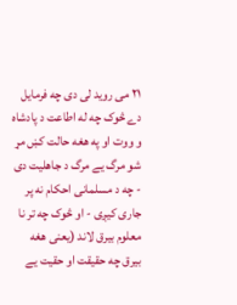۲۱ می روید لی دی چه فرمایل دے څوک چه له اطاعت د پادشاه و ووت او په هغه حالت کښ مړ شو مرگ یے مرگ د جاهلیت دی - چه د مسلمانی احکام نه پر جاری کیږی - او څوک چه تر نا معلوم بیرق لاند (یعنی هغه بیرق چه حقیقت او حقیت یے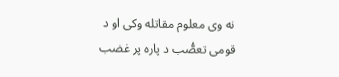نه وی معلوم مقاتله وکی او د قومی تعصُّب د پاره پر غضب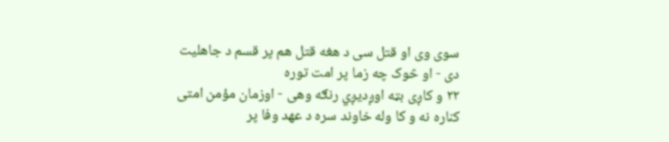سوی وی او قتل سی د هغه قتل هم پر قسم د جاهلیت دی - او څوک چه زما پر امت توره
۲۲ و کاږی بټه اوږدیږي رنګه وهی - اوزمان مؤمن امتی کناره نه و کا وله خاوند سره د عهد وفا پر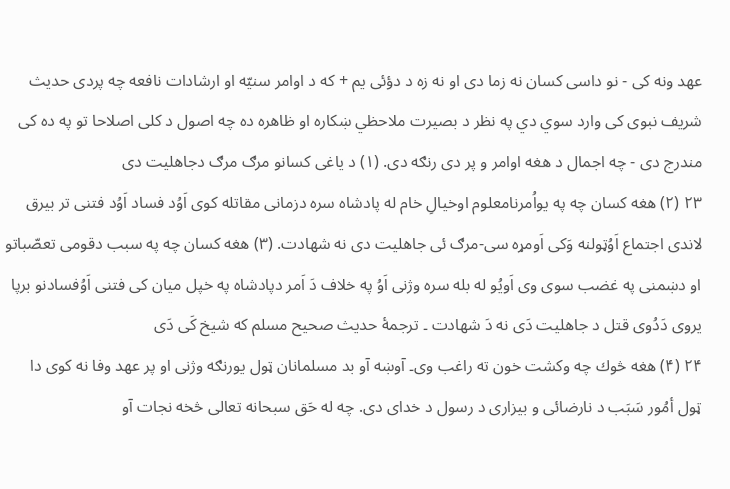عهد ونه کی - نو داسی کسان نه زما دی او نه زه د دؤئی یم + که د اوامر سنيّه او ارشادات نافعه چه پردی حدیث شریف نبوی کی وارد سوي دي په نظر د بصیرت ملاحظي ښکاره او ظاهره ده چه اصول د کلی اصلاحا تو په ده کی مندرج دی - چه اجمال د هغه اوامر و پر دی رنګه دی. (۱) د یاغی کسانو مرګ مرګ دجاهلیت دی
۲۳ (۲) هغه کسان چه په یواُمرنامعلوم اوخیالِ خام له پادشاه سره دزمانی مقاتله کوی اَوُد فساد اَوُد فتنی تر بيرق لاندی اجتماع اَوُټولنه وَکی اَومړه سی-مرګ ئی جاهلیت دی نه شهادت. (۳) هغه کسان چه په سبب دقومی تعصّباتو او دښمنی په غضب سوی وی اَویُو له بله سره وژنی اَوُ په خلاف دَ اَمر دپادشاه په خپل میان کی فتنی اَوُفسادنو برپا يروی دَدُوی قتل د جاهلیت دَی نه دَ شهادت ۔ ترجمۀ حدیث صحيح مسلم که شيخ کَی دَی
۲۴ (۴) هغه څوك چه وكشت خون ته راغب وی۔ آوښه آو بد مسلمانان ټول يورنګه وژنی او پر عهد وفا نه کوی دا ټول أمُور سَبَب د نارضائی و بیزاری د رسول د خدای دی. چه له حَق سبحانه تعالی څخه نجات آو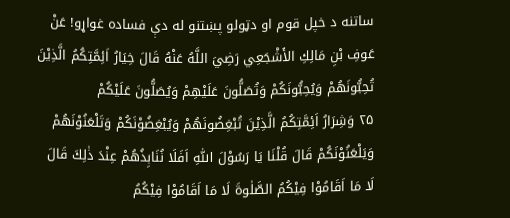ساتنه د خپل قوم او دټولو پښتنو له دې فساده غواړو! عَنْ عَوفِ بْنِ مَالِكِ الأَشْجَعِي رَضِيَ اللَّهُ عَنْهُ قَالَ خِيَارُ اَئِمَّتِكُمُ الَّذِيْنَ تُحِبُّونَهُمْ وَيُحِبُّونَكُمْ وَتُصَلُّونَ عَلَيْهِمْ وَيُصَلُّونَ عَلَيْكُمْ
۲۵ وَشِرَارُ اَئِمَّتِكُمُ الَّذِيْنَ تُبْغِضُونَهُمْ وَيُبْغِضُوْنَكُمْ وَتَلْعَنُوْنَهُمْ وَيَلْعَنُوْنَكُمْ قَالَ قُلْنَا يَا رَسُوْلَ اللّٰهِ اَفَلَا نُنَابِذُهُمْ عِنْدَ ذٰلِكَ قَالَ لَا مَا اَقَامُوْا فِيْكُمُ الصَّلٰوةَ لَا مَا اَقَامُوْا فِيْكُمُ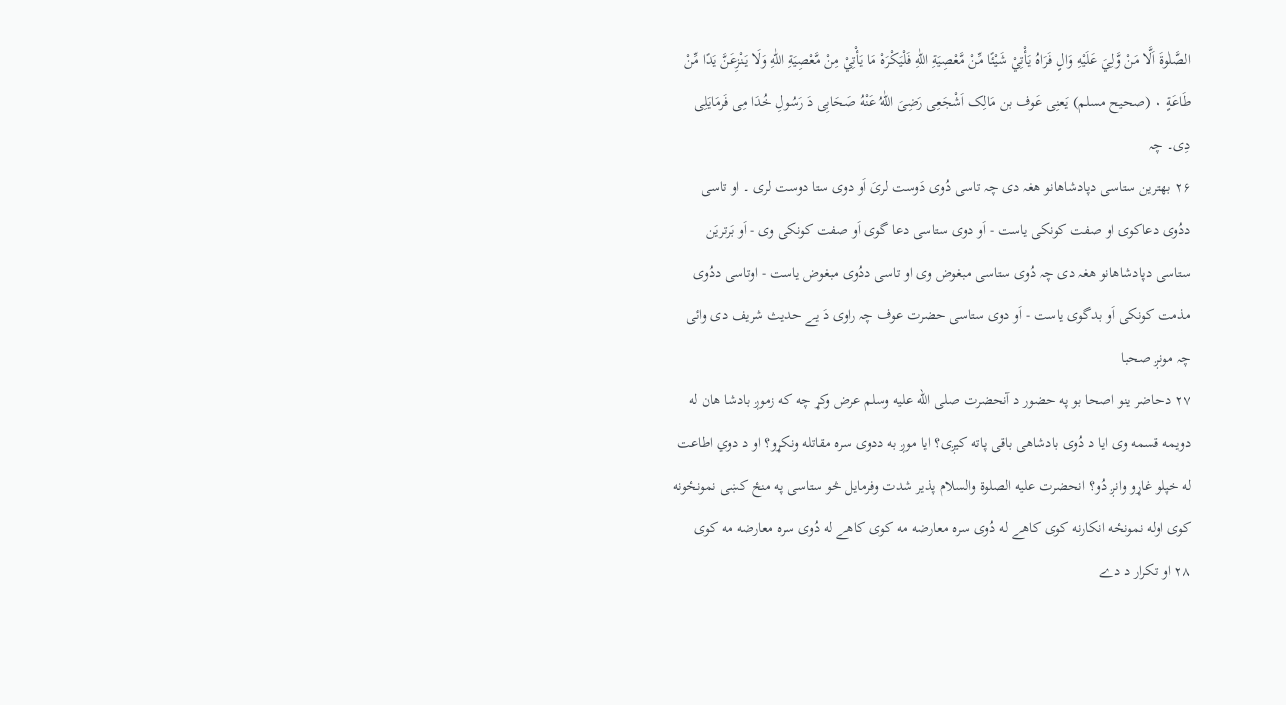الصَّلٰوةَ اَلَّا مَنْ وَّلِيَ عَلَيْهِ وَالٍ فَرَاهُ يَأْتِيْ شَيْئًا مِّنْ مَّعْصِيَةِ اللّٰهِ فَلْيَكْرَهْ مَا يَأْتِيْ مِنْ مَّعْصِيَةِ اللّٰهِ وَلَا يَنْزِعَنَّ يَدًا مِّنْ طَاعَةٍ ۰ (صحیح مسلم) یَعنِی عَوف بن مَالِک اَشْجَعِی رَضِىَ اللّٰهُ عَنْهُ صَحَابِی دَ رَسُولِ خُدَا مِی فَرمَایَلِی دِی۔ چہ
۲۶ بهترین ستاسی دپادشاهانو هغہ دی چہ تاسی دُوی دَوست لریَ اَو دوی ستا دوست لری ۔ او تاسی ددُوی دعاکوۍ او صفت کونکی یاست - اَو دوی ستاسی دعا گوی اَو صفت کونکی وی - اَو بَرتریَن ستاسی دپادشاهانو هغہ دی چہ دُوی ستاسی مبغوض وی او تاسی ددُوی مبغوض یاست - اوتاسی ددُوی مذمت کونکی اَو بدگوی یاست - اَو دوی ستاسی حضرت عوف چہ راوی دَ یے حدیث شریف دی وائی چہ مونږ صحبا
۲۷ دحاضر ینو اصحا بو په حضور د آنحضرت صلی الله علیه وسلم عرض وکړ چه که زموږ بادشا هان له دویمه قسمه وی ایا د دُوی بادشاهی باقی پاته کیږی؟ ایا موږ به ددوی سره مقاتله ونکړو؟ او د دوي اطاعت له خپلو غاړو وانږ دُو؟ انحضرت علیه الصلوة والسلام پذیر شدت وفرمایل څو ستاسی په منځ کښی نمونځونه کوی اوله نمونځه انکارنه کوی کاهے له دُوی سره معارضه مه کوی کاهے له دُوی سره معارضه مه کوی
۲۸ او تکرار د دے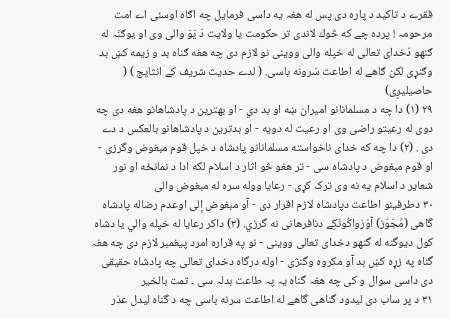فقرے د تاکید د پاره دی پس له هغہ یه داسی فرمایل چه اګاه اوسئی اے امت مرحومہ ! پردہ چے که څوك لاندی تر حکومت یا ولایت دَ یَوَ والی وی او یوګنَہ له ګنھو دَخدای تعالی له خپله والی ووینی نو لازم دی چه هغه ګناه بد و زیمه کښ بد وګنړی لکن ګاهے له اطاعت سَرونه باسی. ( لدے حدیث شریف کے انثایج ) ( حاصیلیږی)
۲۹ (۱) دا چه د مسلمانانو امیران ښه او بد دي - او بهترین د پادشاهانو هغه دی چه دوی له رعیتو راضی وی او رعیت له دویه - او بدترین د پادشاهانو بالعکس د دے دی . (۲) دا چه که خدای ناخواسته مسلمانانو پادشاه د خپل قوم مبغوض وگرزی - او قوم مبغوض د پادشاه سی - تر هغو څو اثار د اسلام لکه ادا د نمانځه او نور شعایر د اسلام یه نه وی ترک کړی - رعایا ووله سره له مبغوض والی
۳۰ دطرفينو اطاعت دپادشاه لازم اقرار دی - آو مبغوض إلى اوعدم رضاله پادشاه گاهی (مُجَوّز) آوْرَواکُونَکِے دنافرهانی نه گرزي. (۳) داکر رعایا له خپله والي يا دشاه كول ديوگنه له گنهو دخدای تعالی ووینی - نو په قراره امرد پیغمبر لازم دی چه هغہ گناه په زړه کښ بد آو مکروه وگنژی - اوله درگاه دخدای تعالی چه پادشاه حقیقی دی داسی سوال و کی چه هغہ گناه یہ پہ طاعت بدلہ سی ۔ تمت بالخير
۳۱ د پر ساب دی لیدود گناهی گاهے له اطاعت سرنه باسی چه د گناه لیدل عذر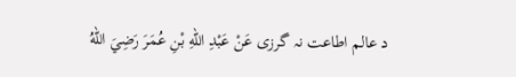د عالم اطاعت نہ گرزی عَنْ عَبْدِ اللهِ بْنِ عُمَرَ رَضِيَ اللهُ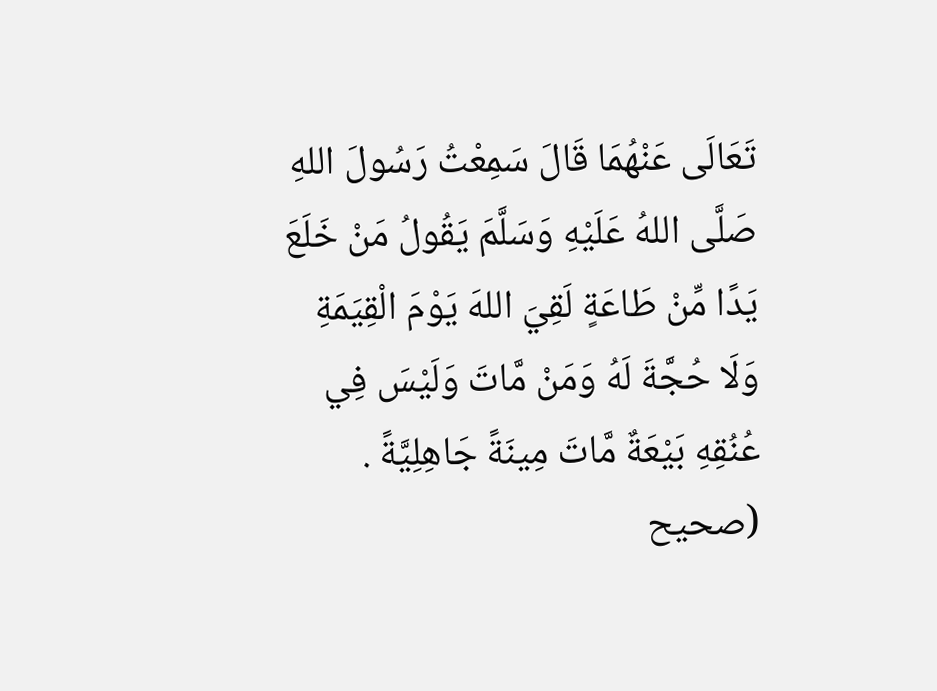تَعَالَى عَنْهُمَا قَالَ سَمِعْتُ رَسُولَ اللهِ صَلَّى اللهُ عَلَيْهِ وَسَلَّمَ يَقُولُ مَنْ خَلَعَ يَدًا مِّنْ طَاعَةٍ لَقِيَ اللهَ يَوْمَ الْقِيَمَةِ وَلَا حُجَّةَ لَهُ وَمَنْ مَّاتَ وَلَيْسَ فِي عُنُقِهِ بَيْعَةٌ مَّاتَ مِينَةً جَاهِلِيَّةً . (صحیح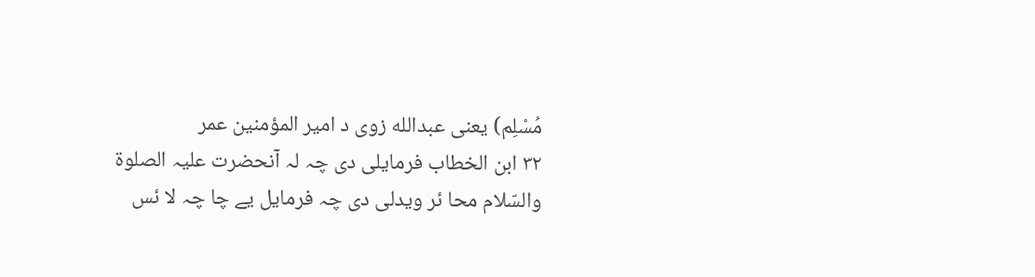مُسْلِم) یعنى عبدالله زوى د امير المؤمنین عمر
۳۲ ابن الخطاب فرمایلی دی چہ لہ آنحضرت علیہ الصلوة والسّلام محا ئر ويدلی دی چہ فرمایل یے چا چہ لا ئس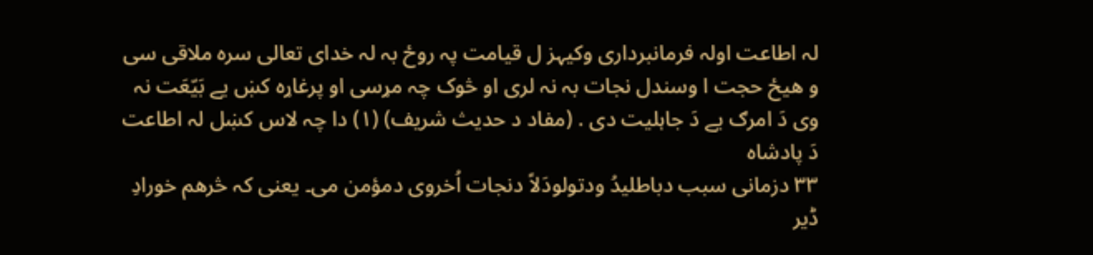لہ اطاعت اولہ فرمانبرداری وکیہز ل قیامت پہ روځ بہ لہ خدای تعالی سرہ ملاقی سی و هیځ حجت ا وسندل نجات بہ نہ لری او څوک چہ مړسی او پرغاړہ کښ یے بَیّعَت نہ وی دَ امرګ یے دَ جاہلیت دی . (مفاد د حدیث شریف) (۱) دا چہ لاس کښل لہ اطاعت دَ پادشاہ
۳۳ دزمانی سبب دباطلیدُ ودتولودَلاً دنجات اُخروی دمؤمن می۔ یعنی کہ څرھم خورادِ ڈیر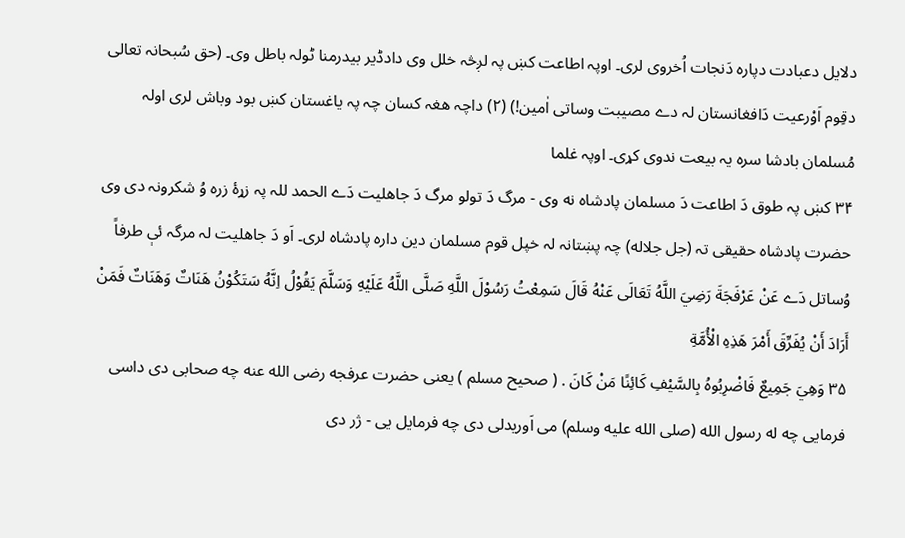دلایل دعبادت دپاره دَنجات اُخروی لری۔ اوپہ اطاعت کښ پہ لږڅہ خلل وی دادڈیر بیدرمنا ٹولہ باطل وی۔ (حق سُبحانہ تعالی دقِوم اَوْرعیت دَافغانستان لہ دے مصیبت وساتی اٰمین!) (۲) داچہ ھغہ کسان چہ پہ یاغستان کښ بود وباش لری اولہ مُسلمان بادشا سرہ یہ بیعت ندوی کړی۔ اوپہ غلما
۳۴ کښ پہ طوق دَ اطاعت دَ مسلمان پادشاه نە وی - مرگ دَ تولو مرگ دَ جاهلیت دَے الحمد للہ پہ زړۀ زرہ وُ شکرونہ دی وی حضرت پادشاه حقیقی تہ (جل جلاله) چہ پښتانہ لہ خپل قوم مسلمان دین دارہ پادشاه لری۔ اَو دَ جاهلیت لہ مرگہ ئې طرفاً وُساتل دَے عَنْ عَرْفَجَةَ رَضِيَ اللَّهُ تَعَالَى عَنْهُ قَالَ سَمِعْتُ رَسُوْلَ اللَّهِ صَلَّى اللَّهُ عَلَيْهِ وَسَلَّمَ يَقُوْلُ اِنَّهُ سَتَكُوْنُ هَنَاتٌ وَهَنَاتٌ فَمَنْ أَرَادَ أَنْ يُفَرِّقَ أَمْرَ هَذِهِ الْأُمَّةِ
۳۵ وَهِيَ جَمِيعٌ فَاضْرِبُوهُ بِالسَّيْفِ كَائِنًا مَنْ كَانَ . ( صحیح مسلم ) یعنی حضرت عرفجه رضی الله عنه چه صحابی دی داسی فرمایی چه له رسول الله (صلی الله علیه وسلم) می اَوریدلی دی چه فرمایل یی - ژر دی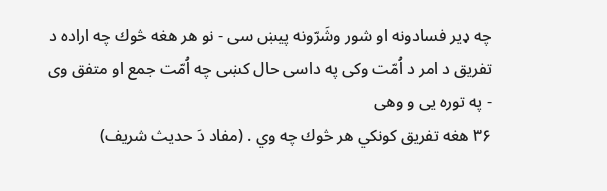چه ډیر فسادونه او شور وشَرّونه پیښ سی - نو هر هغه څوك چه اراده د تفریق د امر د اُمّت وکی په داسی حال کښی چه اُمّت جمع او متفق وی - په توره یی و وهی
۳۶ هغه تفریق کونکي هر څوك چه وي . (مفاد دَ حدیث شریف)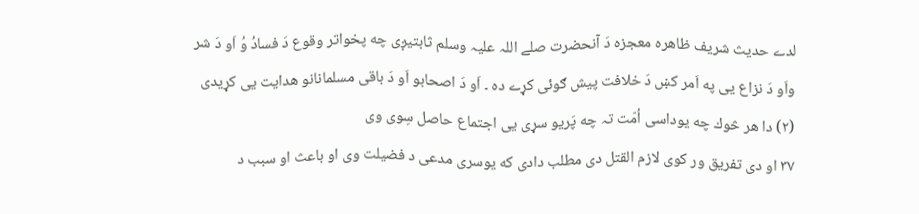لدے حدیث شریف ظاهره معجزه دَ آنحضرت صلے اللہ علیہ وسلم ثابتیږی چه پخواتر وقوع دَ فسادُ وُ اَو دَ شر واَو دَ نزاع یی په اَمر کښ دَ خلافت پیش ګوئی کړے ده ۔ اَو دَ اصحابو اَو دَ باقی مسلمانانو هدایت یی کړیدی (۲) دا هر څوك چه یوداسی اُمّت تہ چه پَریو سړی یی اجتماع حاصل سِوی وی
۳۷ او دی تفریق ور کوی لازم القتل دی مطلب دادی که یوسری مدعی د فضیلت وی او باعث او سبب د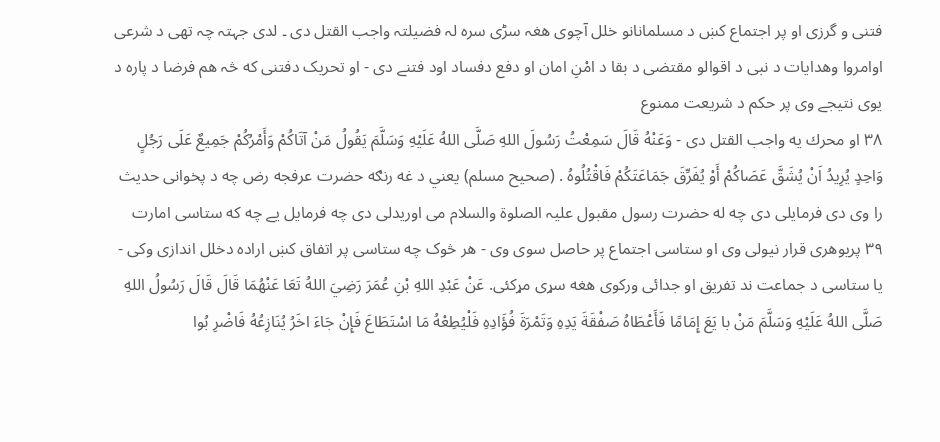فتنی و گرزی او پر اجتماع کښ د مسلمانانو خلل آچوی هغہ سڑی سرہ لہ فضیلتہ واجب القتل دی ۔ لدی جہتہ چہ تھی د شرعی اوامروا وهدایات د نبی د اقوالو مقتضی د بقا د امْنِ امان او دفع دفساد اود فتنے دی - او تحریک دفتنی که څہ هم فرضا د پاره د یوی نتیجے وی پر حکم د شریعت ممنوع
۳۸ او محرك يه واجب القتل دی - وَعَنْهُ قَالَ سَمِعْتُ رَسُولَ اللهِ صَلَّى اللهُ عَلَيْهِ وَسَلَّمَ يَقُولُ مَنْ آتَاكُمْ وَأَمْرُكُمْ جَمِيعٌ عَلَى رَجُلٍ وَاحِدٍ يُرِيدُ اَنْ يُشَقَّ عَصَاكُمْ أَوْ يُفَرِّقَ جَمَاعَتَكُمْ فَاقْتُلُوهُ . (صحیح مسلم) يعني د غه رنګه حضرت عرفجه رض چه د پخوانی حدیث را وی دی فرمایلی دی چه له حضرت رسول مقبول علیہ الصلوة والسلام می اوریدلی دی چه فرمایل یے چه که ستاسی امارت
۳۹ پریوهری قرار نیولی وی او ستاسی اجتماع پر حاصل سوی وی - هر څوک چه ستاسی پر اتفاق کښ اراده دخلل اندازی وکی - یا ستاسی د جماعت ند تفریق او جدائی ورکوی هغه سړی مړکئی. عَنْ عَبْدِ اللهِ بْنِ عُمَرَ رَضِيَ اللهُ تَعَا عَنْهُمَا قَالَ قَالَ رَسُولُ اللهِ صَلَّى اللهُ عَلَيْهِ وَسَلَّمَ مَنْ با يَعَ إِمَامًا فَأَعْطَاهُ صَفْقَةَ يَدِهِ وَتَمْرَةَ فُؤَادِهِ فَلْيُطِعْهُ مَا اسْتَطَاعَ فَإِنْ جَاءَ اخَرُ يُنَازِعُهُ فَاضْرِ بُوا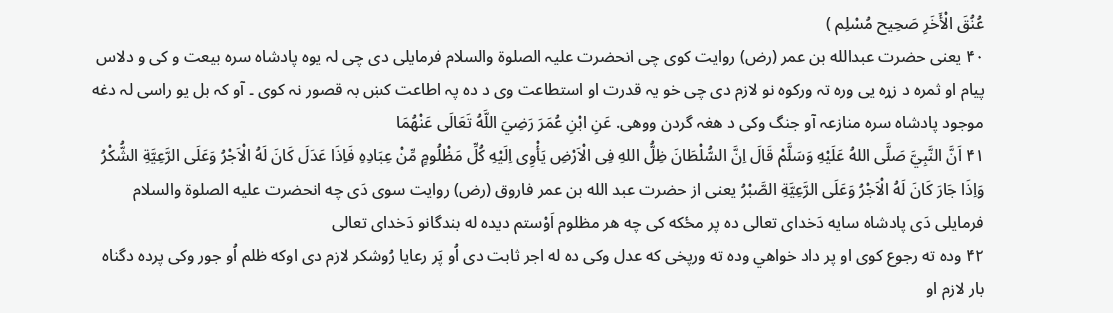عُنُقَ الْأَخَرِ صَحِيح مُسْلِم )
۴۰ یعنی حضرت عبدالله بن عمر (رض) روایت کوی چی انحضرت علیہ الصلوة والسلام فرمایلی دی چی لہ یوه پادشاه سرہ بیعت و کی و دلاس پیام او ثمرہ د زړه یی ورہ تہ ورکوہ نو لازم دی چی خو یہ قدرت او استطاعت وی د دہ پہ اطاعت کښ بہ قصور نہ کوی ۔ آو کہ بل یو راسی لہ دغه موجود پادشاه سره منازعہ آو جنگ وکی د هغہ گردن ووهی. عَنِ ابْنِ عُمَرَ رَضِيَ اللَّهُ تَعَالَى عَنْهُمَا
۴۱ اَنَّ النَّبِيَّ صَلَّی اللهُ عَلَيْهِ وَسَلَّمْ قَالَ اِنَّ السُّلْطَانَ ظِلُّ اللهِ فِی الْاَرْضِ يَأْوِی اِلَيْهِ كُلِّ مَظْلُومٍ مِّنْ عِبَادِهِ فَاِذَا عَدَلَ كَانَ لَهُ الْاَجْرُ وَعَلَی الرَّعِيَّةِ الشُّكْرُ وَاِذَا جَارَ كَانَ لَهُ الْاَجْرُ وَعَلَی الرَّعِيَّةِ الصَّبْرُ یعنی از حضرت عبد الله بن عمر فاروق (رض) روایت سوی دَی چه انحضرت عليه الصلوة والسلام فرمايلی دَی پادشاه سايه دَخدای تعالی ده پر مځکه کی چه هر مظلوم اَوْستم ديده له بندگانو دَخدای تعالی
۴۲ وده ته رجوع کوی او پر داد خواهي وده ته ورپخی که عدل وکی ده له اجر ثابت دی اُو پَر رعايا رُوشکر لازم دی اوکه ظلم اُو جور وکی پردہ دگناه بار لازم او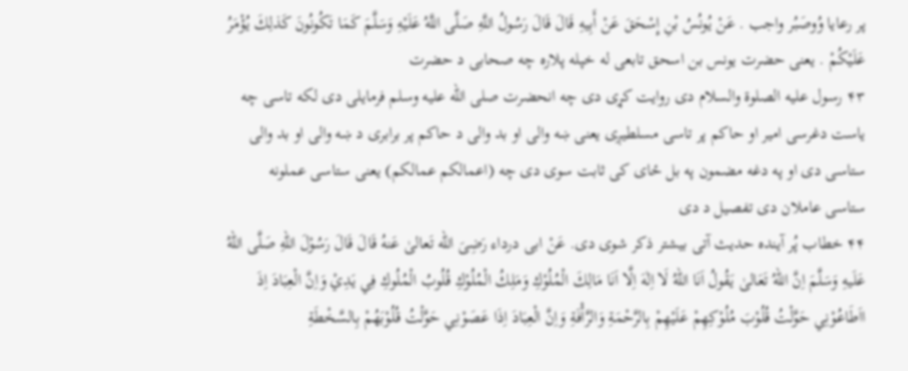پر رعایا وُوصَبُر واجب . عَنْ يُونُسُ بْنِ إِسْحَقَ عَنْ أَبِيهِ قَالَ قَالَ رَسُولُ اللَّهِ صَلَّى اللَّهُ عَلَيْهِ وَسَلَّمَ كَمَا تَكُونُونَ كَذلِكَ يُؤْمَرُ عَلَيْكُمْ . یعنی حضرت یونس بن اسحق تابعی له خپله پلاره چه صحابی د حضرت
۴۳ رسول علیه الصلوة والسلام دی روایت کړی دی چه انحضرت صلی الله علیه وسلم فرمایلی دی لکه تاسی چه یاست دغرسی امیر او حاکم پر تاسی مسلطیږی یعنی ښه والی او بد والی د حاکم پر برابری د ښه والی او بد والی ستاسی دی او په دغه مضمون په بل ځای کی ثابت سوی دی چه (اعمالکم عمالکم) یعنی ستاسی عملونه ستاسی عاملان دی تفصیل د دی
۴۴ خطاب پُر آینده حدیث آتی بیشتر ذکر شوی دی. عَنْ ابی درداء رَضِیَ الله تَعالیٰ عَنهُ قَالَ قَالَ رَسُوْلَ اللهِ صَلَّی اللهُ عَلَیهِ وَسَلَّمَ اِنَّ اللهُ تَعَالیٰ یَقُولُ اَنَا اللهُ لَا اِلٰهَ اِلَّا اَنَا مَالِكَ الْمُلُوْكِ وَمَلِكُ الْمُلُوْكِ قُلُوبُ الْمُلُوكِ فِي يَدِيْ وَاِنَّ الْعِبَادَ اِذَ ااَطَاعُوْنِي حَوَّلْتُ قُلُوْبَ مُلُوْكِهِمْ عَلَيْهِمْ بِالرَّحْمَةِ وَالرَّأْفَةِ وَاِنَّ الْعِبَادَ اِذَا عَصَوْنِي حَوَّلْتُ قُلُوْبَهُمْ بِالسَّخْطَةِ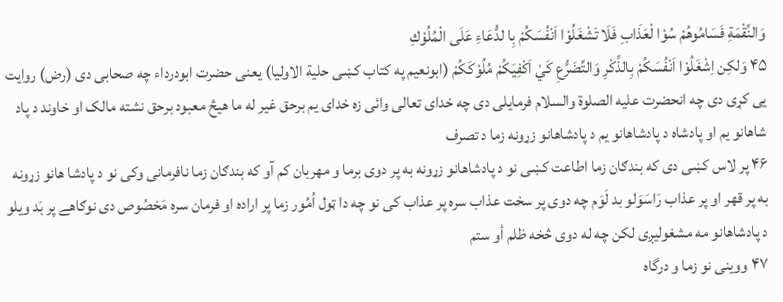وَالنِّقْمَةِ فَسَامُوهُمْ سُوْا لْعَذَابِ فَلَا تَشْغَلُوْا اَنْفُسَكُمْ بِا لدُّعَاءِ عَلَی الْمُلُوْكِ
۴۵ وَلكِن اِشْغَلُوْا اَنْفُسَكُمْ بِالذِّكْرِ وَالتَّضَرُّعِ كَيْ اَكْفِيَكُمْ مُلُوْكَكُمْ (ابونعیم په کتاب کښی حلیة الاولیا) یعنی حضرت ابودرداء چه صحابی دی (رض) روایت یی کړی دی چه انحضرت علیه الصلوة والسلام فرمایلی دی چه خدای تعالی وائی زه خدای یم برحق غیر له ما هیڅ معبود برحق نشته مالک او خاوند د پاد شاهانو یم او پادشاه د پادشاهانو یم د پادشاهانو زړونه زما د تصرف
۴۶ پر لاس کښی دی که بندګان زما اطاعت کښی نو د پادشاهانو زړونه به پر دوی برما و مهربان کم آو که بندګان زما نافرمانی وکی نو د پادشا هانو زړونه به پر قهر او پر عذاب رَاسَوَلو بد لَوَم چه دوی پر سخت عذاب سره پر عذاب کی نو چه دا ټول اُمُور زما پر اراده او فرمان سره مَخصُوص دی نوګاهے پر بَد ویلو د پادشاهانو مه مشغولیږی لکن چه له دوی څخه ظلم أو ستم
۴۷ ووینی نو زما و درگاه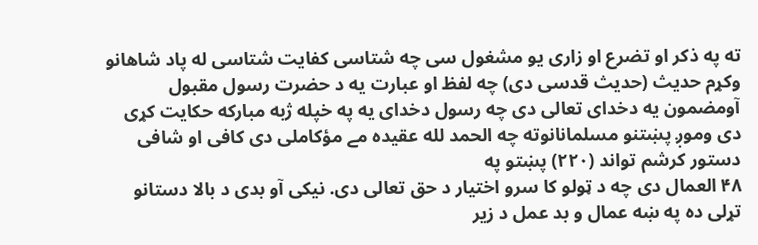ته په ذکر او تضرع او زاری یو مشغول سی چه شتاسی کفایت شتاسی له پاد شاهانو وکړم حدیث (حدیث قدسی دی) چه لفظ او عبارت یه د حضرت رسول مقبول آومضمون یه دخدای تعالی دی چه رسول دخدای یه په خپله ژبه مبارکه حکایت کړی دی وموږ پښتنو مسلمانانوته چه الحمد لله عقیده مے مؤکاملی دی کافی او شافی دستور کرشم تواند (۲۲۰) پښتو په
۴۸ العمال دی چه د ټولو کا سرو اختیار د حق تعالی دی. نیکی آو بدی د بالا دستانو تړلی ده په ښه عمال و بد عمل د زیر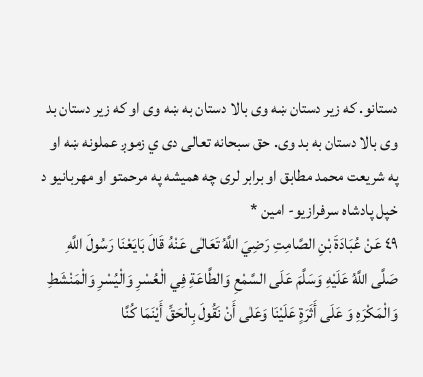دستانو. که زیر دستان ښه وی بالا دستان به ښه وی او که زیر دستان بد وی بالا دستان به بد وی. حق سبحانه تعالی دی ي زموږ عملونه ښه او په شریعت محمد مطابق او برابر لری چه همیشه په مرحمتو او مهربانیو د خپل پادشاه سرفرازیو- امین *
٤٩ عَنْ عُبَادَةَ بْنِ الصَّامِتِ رَضِيَ اللَّهُ تَعَالٰی عَنْهُ قَالَ بَايَعْنَا رَسُولَ اللَّهِ صَلَّی اللَّهُ عَلَيْهِ وَسَلَّمَ عَلَی السَّمْعِ وَالطَّاعَةِ فِي الْعُسْرِ وَالْيُسْرِ وَالْمَنْشَطِ وَالْمَكْرَهِ وَ عَلَی أَثَرَةٍ عَلَيْنَا وَعَلٰی أَنْ نَقُولَ بِالْحَقِّ أَيْنَمَا كُنَّا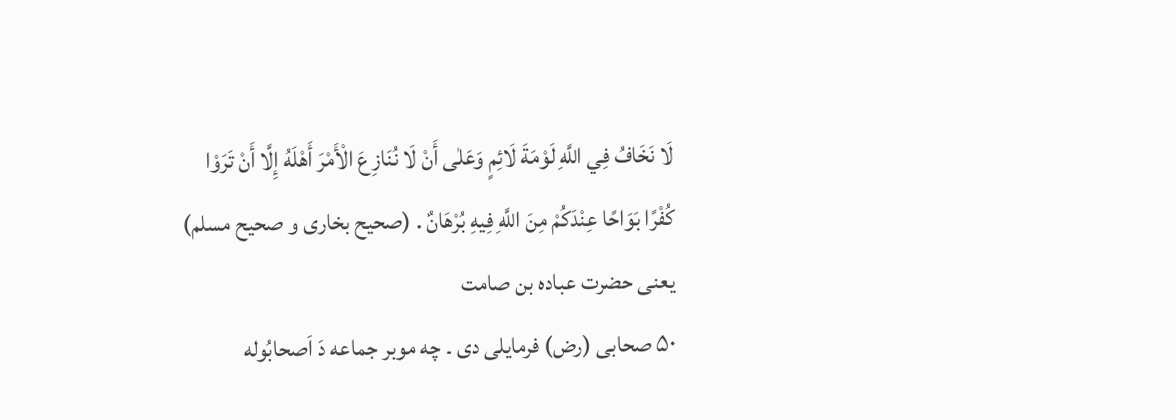لَا نَخَافُ فِي اللَّهِ لَوْمَةَ لَائِمٍ وَعَلٰی أَنْ لَا نُنَازِعَ الْأَمْرَ أَهْلَهُ إِلَّا أَنْ تَرَوْا كُفْرًا بَوَاحًا عِنْدَكُمْ مِنَ اللَّهِ فِيهِ بُرْهَانٌ . (صحیح بخاری و صحیح مسلم) یعنی حضرت عباده بن صامت
۵۰ صحابی (رض) فرمایلی دی ۔ چه موبر جماعه دَ اَصحابُوله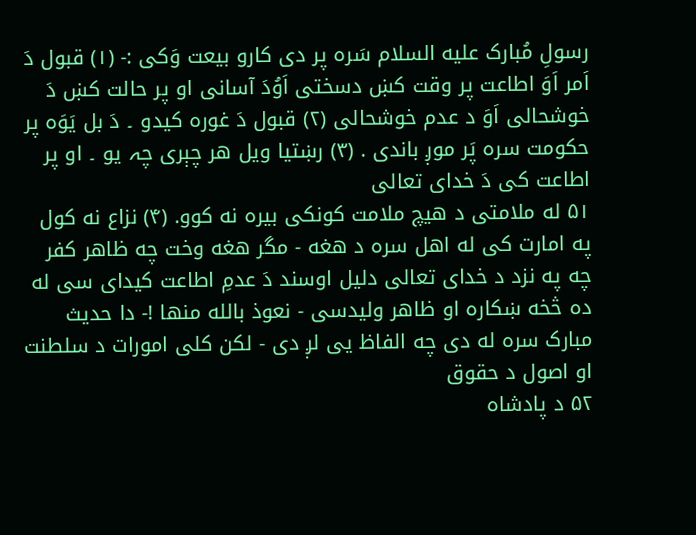رسولِ مُبارک علیه السلام سَره پر دی کارو بیعت وَکی :- (۱) قبول دَ اَمر اَوَ اطاعت پر وقت کښ دسختی اَوُدَ آسانی او پر حالت کښ دَ خوشحالی اَوَ د عدم خوشحالی (۲) قبول دَ غوره کیدو ۔ دَ بل یَوَه پر حکومت سره پَر موږ باندی . (۳) رښتیا ویل هر چېری چہ یو ۔ او پر اطاعت کی دَ خدای تعالی
۵۱ له ملامتی د هیچ ملامت کونکی بیره نه کوو. (۴) نزاع نه کول په امارت کی له اهل سره د هغه - مگر هغه وخت چه ظاهر کفر چه په نزد د خدای تعالی دليل اوسند دَ عدمِ اطاعت کیدای سی له ده څخه ښکاره او ظاهر ولیدسی - نعوذ بالله منها !- دا حدیث مبارک سره له دی چه الفاظ یی لږ دی - لکن کلی امورات د سلطنت او اصول د حقوق
۵۲ د پادشاه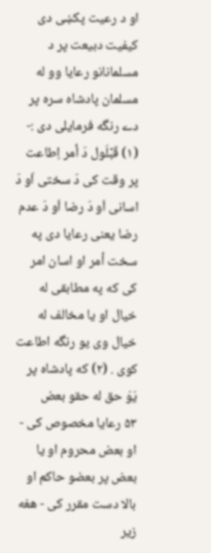او د رعیت پکښی دی کیفیت دبیعت پر د مسلمانانو رعایا وو له مسلمان پادشاه سره پر دے رنگه فرمایلی دی :- (۱) قَبْلَول دَ أمر اِطاعت پر وقت کی دَ سختى اَو دَ اسانى اَو دَ رضا اَو دَ عدم رضا یعنی رعایا دی په سخت أمر او اسان امر کی که په مطابقی له خیال او یا مخالف له خیال وی یو رنگه اطاعت کوی . (۲) که پادشاه پر یَوَ حق له حقو بعض
۵۳ رعایا مخصوص کی - او بعض محروم او یا بعض پر بعضو حاکم او بالا دست مقرر کی - هغه زیر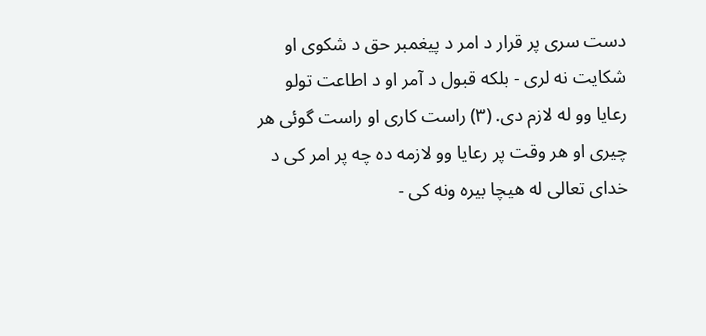دست سری پر قرار د امر د پیغمبر حق د شکوی او شکایت نه لری - بلکه قبول د آمر او د اطاعت تولو رعایا وو له لازم دی. (۳) راست کاری او راست گوئی هر چیری او هر وقت پر رعایا وو لازمه ده چه پر امر کی د خدای تعالی له هیچا بیره ونه کی -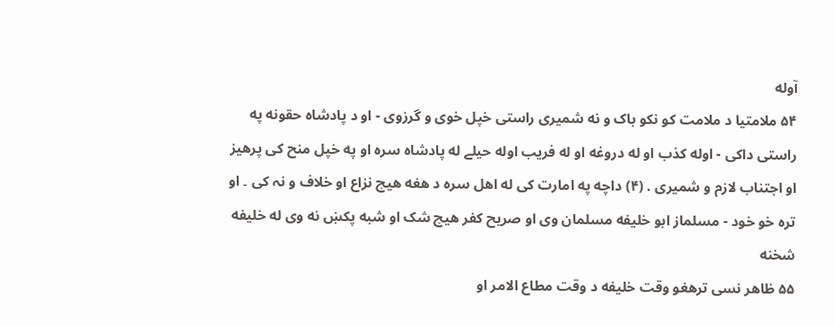آوله
۵۴ ملامتیا د ملامت کو نکو باک و نه شمیری راستی خپل خوی و گرزوی - او د پادشاه حقونه په راستی داکی - اوله کذب او له دروغه او له فریب اوله حیلے له پادشاه سره او په خپل منح کی پرهیز او اجتناب لازم و شمیری . (۴) داچه په امارت کی له اهل سره د هغه هیچ نزاع او خلاف و نہ کی ۔ او تره خو خود - مسلماز ابو خلیفه مسلمان وی او صریح کفر هیچ شک او شبه پکښ نه وی له خلیفه شخنه
۵۵ ظاهر نسی ترهغو وقت خلیفه د وقت مطاع الامر او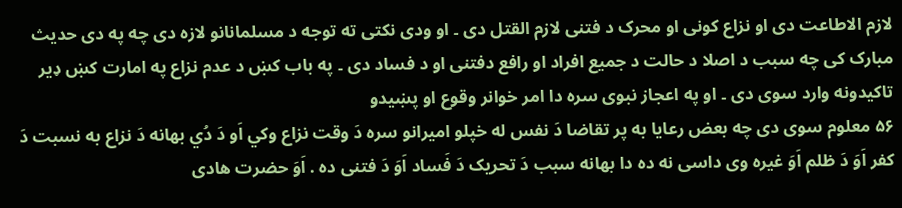لازم الاطاعت دی او نزاع کونی او محرک د فتنی لازم القتل دی ۔ او ودی نکتی ته توجه د مسلمانانو لازه دی چه په دی حدیث مبارک کی چه سبب د اصلا د حالت د جمیع افراد او رافع دفتنی او د فساد دی ۔ په باب کښ د عدم نزاع په امارت کښ ډیر تاکیدونه وارد سوی دی ۔ او په اعجاز نبوی سره دا امر خوانر وقوع او پښیدو
۵۶ معلوم سوی دی چه بعض رعایا به پر تقاضا دَ نفس له خپلو امیرانو سره دَ وقت نزاع وکي اَو دَ دُي بهانه دَ نزاع به نسبت دَ کفر اَوَ دَ ظلم اَوَ غیره وی داسی نه ده دا بهانه سبب دَ تحریک دَ فَساد اَوَ دَ فتنی ده . اَوَ حضرت هادی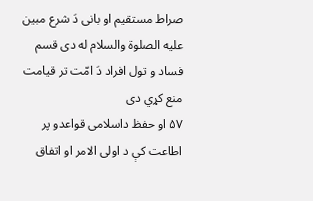صراط مستقیم او بانی دَ شرع مبین علیه الصلوة والسلام له دی قسم فساد و تول افراد دَ امّت تر قیامت منع کړي دی
۵۷ او حفظ داسلامی قواعدو پر اطاعت کې د اولی الامر او اتفاق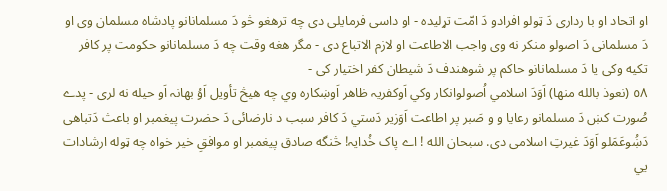او اتحاد او با رداری دَ ټولو افرادو دَ امّت تړلیده - او داسی فرمایلی دی چه ترهغو څو دَ مسلمانانو پادشاه مسلمان وی او دَ مسلمانی دَ اصولو منکر نه وی واجب الاطاعت او لازم الاتباع دی - مگر هغه وقت چه دَ مسلمانانو حکومت پر کافر تکیه وکی یا دَ مسلمانانو حاکم پر شوهندف دَ شيطان کفر اختیار کی -
٥٨ (نعوذ بالله منها) اَوَدَ اسلامي اُصولوانکار وکي اَوکفريہ ظاهر اَوښكاره وي چه هيڅ تأويل اَوُ بهانہ اَو حيله نه لری - پدے صُورت کښ دَ مسلمانو رعايا و و صَبر پر اطاعت اَوَزير دَستي دَ کافر سبب د نارضائی دَ حضرت پیغمبر او باعث دَتباهی دَښُوعَمَلو اَوَدَ غيرتِ اسلامی دی. سبحان الله ! اے پاک خُدایہ! څنگه صادق پيغمبر او موافقِ خير خواه چه ټوله ارشادات يي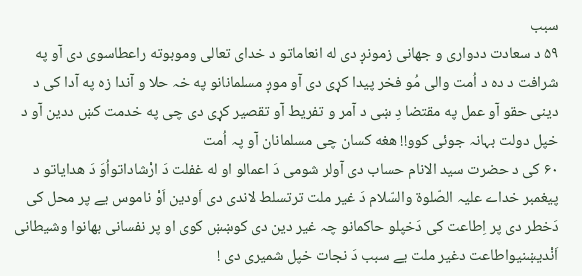سبب
۵۹ د سعادت ددواری و جهانی زمونږ دی له انعاماتو د خدای تعالی وموبوته راعطاسوی دی آو په شرافت د ده د اُمت والی مُو فخر پیدا کړی دی آو موږ مسلمانانو په خہ حلا و آندا زه په آدا کی د دینی حقو آو عمل په مقتضا دِ ښی د آمر و تفریط آو تقصیر کړی دی چی په خدمت کښ ددین آو د خپل دولت بہانہ جوئی کوو!! هغه کسان چی مسلمانان آو پہ اُمت
۶۰ کی د حضرت سید الانام حساب دی آولر شومی دَ اعمالو او له غفلت دَ ارْشاداتواُوَ دَ هداياتو د پیغمبر خداے علیہ الصّلوة والسّلام دَ غير ملت ترتسلط لاندی دی اَودین اَوْ ناموس یے پر محل کی دَخطر دی پر اِطاعت کی دَخپلو حاکمانو چہ غیر دین دی کوښښ کوی او پر نفسانی بھانوا وشیطانی اَنْدیښنیواطاعت دغیر ملت یے سبب دَ نجات خپل شمیری دی !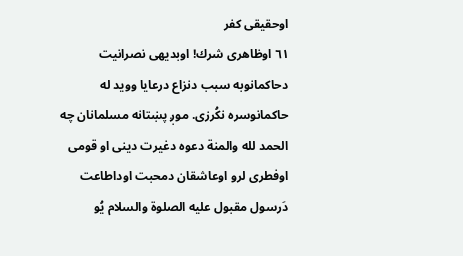اوحقیقی کفر
٦١ اوظاهری شرك! اوبديهی نصرانيت دحاكمانوبه سبب دنزاع درعايا وويد له حاكمانوسره نكُرزی. موږ پښتانه مسلمانان چه الحمد لله والمنة دعوه دغيرت دينی او قومی اوفطری لرو اوعاشقان دمحبت اوداطاعت دَرسول مقبول عليه الصلوة والسلام يُو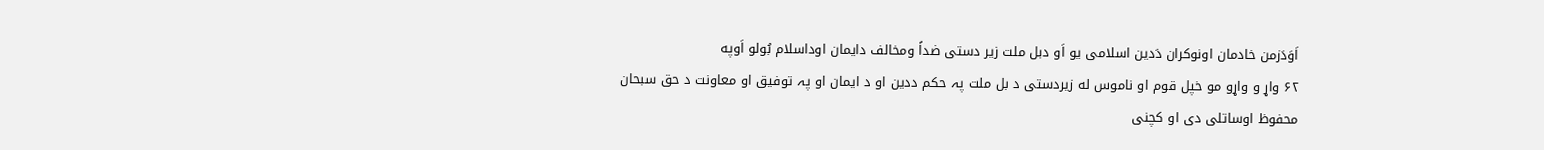اَوَدَزمن خادمان اونوكران دَدين اسلامی يو اَو دبل ملت زير دستی ضداً ومخالف دايمان اوداسلام بُولو اَوپه
۶۲ واړ و واړو مو خپل قوم او ناموس له زیردستی د بل ملت پہ حکم ددین او د ایمان او پہ توفیق او معاونت د حق سبحان محفوظ اوساتلی دی او کچنی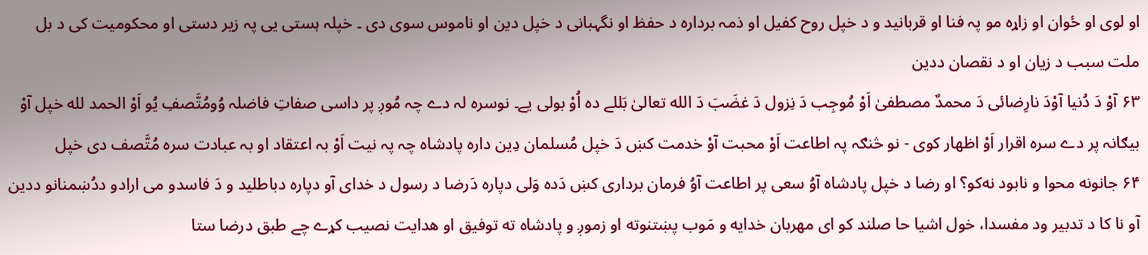او لوی او ځوان او زاړه مو پہ فنا او قربانید و د خپل روح کفیل او ذمہ بردارہ د حفظ او نگہبانی د خپل دین او ناموس سوی دی ۔ خپلہ ہستی یی پہ زیر دستی او محکومیت کی د بل ملت سبب د زیان او د نقصان ددین
۶۳ آوْ دَ دُنیا آوْدَ نارِضائی دَ محمدٌ مصطفیٰ اَوْ مُوجِب دَ نِزول دَ غضَبَ دَ الله تعالیٰ بَللے دہ اُوْ بولی یے۔ نوسرہ لہ دے چہ مُوږ پر داسی صفاتِ فاضلہ وُومُتَّصفِ یُو اَوْ الحمد لله خپل آوْ بیګانہ پر دے سرہ اقرار اَوْ اظهار کوی - نو څنګہ پہ اطاعت اَوْ محبت آوْ خدمت کښ دَ خپل مُسلمان دِین داره پادشاه چہ پہ نیت اَوْ بہ اعتقاد او بہ عبادت سرہ مُتَّصف دی خپل
۶۴ جانونه محوا و نابود نه‌کو؟ او رضا د خپل پادشاه آوُ سعی پر اطاعت آوُ فرمان برداری کښ دَده وَلی دپاره دَرضا د رسول د خدای آو دپاره دباطلید و دَ فاسدو می ارادو ددُښمنانو ددین آو نا کا د تدبیر ود مفسدا، خول اشیا حا صلند کو ای مهربان خدایه و مَوب پښتنوته او زموږ و پادشاه ته توفیق او هدایت نصیب کړے چے طبق درضا ستا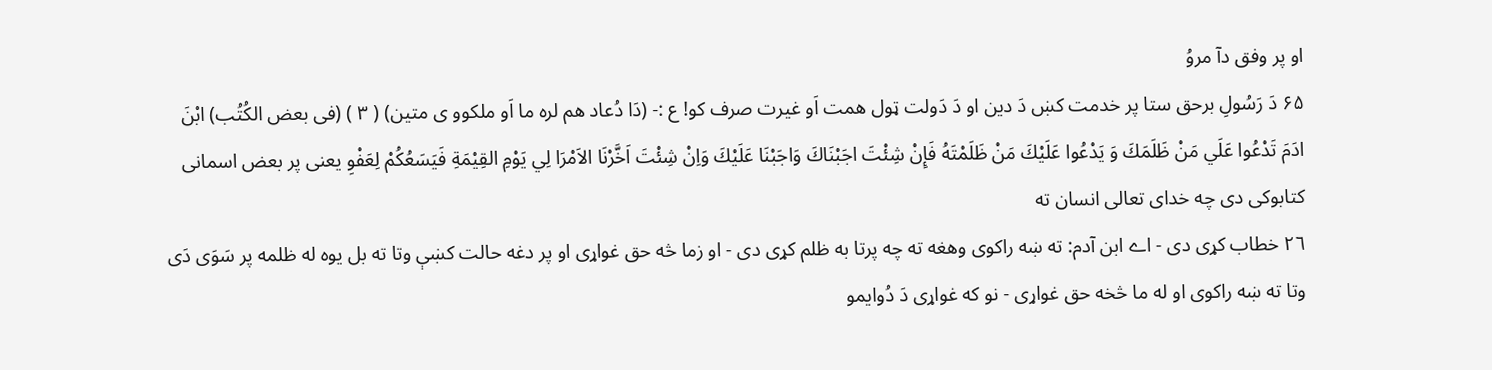او پر وفق دآ مروُ
۶۵ دَ رَسُولِ برحق ستا پر خدمت کښ دَ دين او دَ دَولت ټول همت اَو غيرت صرف کو! ع :- (دَا دُعاد هم لره ما اَو ملکوو ی متين) ( ۳ ) (فی بعض الکُتُب) ابْنَ ادَمَ تَدْعُوا عَلَي مَنْ ظَلَمَكَ وَ يَدْعُوا عَلَيْكَ مَنْ ظَلَمْتَهُ فَإِنْ شِئْتَ اجَبْنَاكَ وَاجَبْنَا عَلَيْكَ وَاِنْ شِئْتَ اَخَّرْنَا الاَمْرَا لِي يَوْمِ القِيْمَةِ فَيَسَعُكُمْ لِعَفْوِ يعنی پر بعض اسمانی کتابوکی دی چه خدای تعالی انسان ته
٢٦ خطاب کړی دی - اے ابن آدم: ته ښه راکوی وهغه ته چه پرتا به ظلم کړی دی - او زما څه حق غواړی او پر دغه حالت کښې وتا ته بل یوه له ظلمه پر سَوَی دَی وتا ته ښه راکوی او له ما څخه حق غواړی - نو که غواړی دَ دُوایمو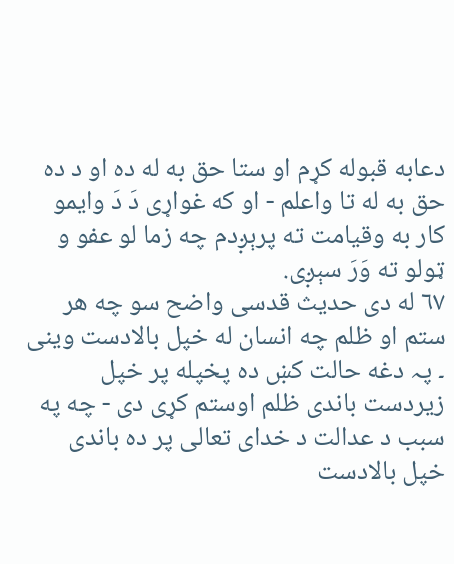دعابه قبوله کړم او ستا حق به له ده او د ده حق به له تا واعلم - او که غواړی دَ دَ وایمو کار به وقیامت ته پرېږدم چه زما لو عفو و ټولو ته وَرَ سېږی.
٦٧ له دی حدیث قدسی واضح سو چه هر ستم او ظلم چه انسان له خپل بالادست وینی ۔ پہ دغه حالت کښ ده پخپله پر خپل زیردست باندی ظلم اوستم کړی دی - چه په سبب د عدالت د خدای تعالی پر ده باندی خپل بالادست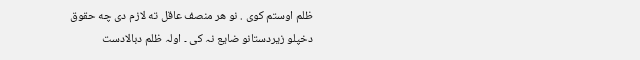ظلم اوستم کوی . نو هر منصف عاقل ته لازم دی چه حقوق دخپلو زیردستانو ضایع نہ کی ۔ اولہ ظلم دبالادست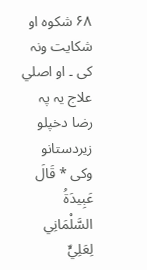۶۸ شکوه او شکایت ونہ کی ۔ او اصلي علاج یہ پہ رضا دخپلو زیردستانو وکی * قَالَ عَبِيدَةُ السَّلْمَانِي لِعَلِيٍّ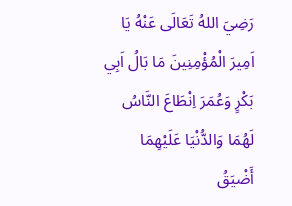رَضِيَ اللهُ تَعَالَى عَنْهُ يَا اَمِيرَ الْمُؤْمِنِينَ مَا بَالُ اَبِي بَكْرٍ وَعُمَرَ اِنْطَاعَ النَّاسُ لَهُمَا وَالدُّنْيَا عَلَيْهِمَا أَضْيَقُ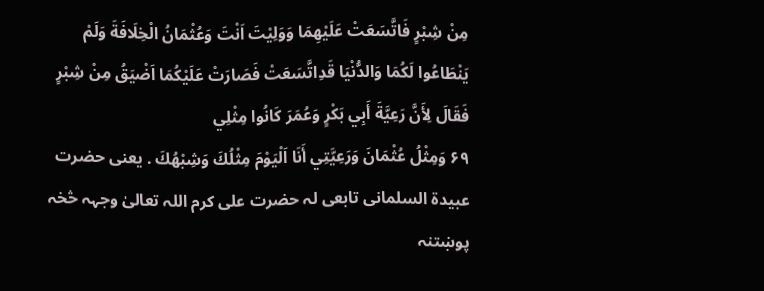مِنْ شِبْرٍ فَاتَّسَعَتْ عَلَيْهِمَا وَوَلِيْتَ اَنْتَ وَعُثْمَانُ الْخِلَافَةَ وَلَمْ يَنْطَاعُوا لَكُمَا وَالدُّنْيَا قَدِاتَّسَعَتْ فَصَارَتْ عَلَيْكُمَا اَضْيَقُ مِنْ شِبْرٍ فَقَالَ لِأَنَّ رَعِيَّةَ أَبِي بَكْرٍ وَعُمَرَ كَانُوا مِثْلِي
۶۹ وَمِثْلُ عُثْمَانَ وَرَعِيَّتِي أَنَا اَلْيَوْمَ مِثْلُكَ وَشِبْهُكَ . یعنی حضرت عبیدۃ السلمانی تابعی لہ حضرت علی کرم اللہ تعالیٰ وجہہ څخہ پوښتنہ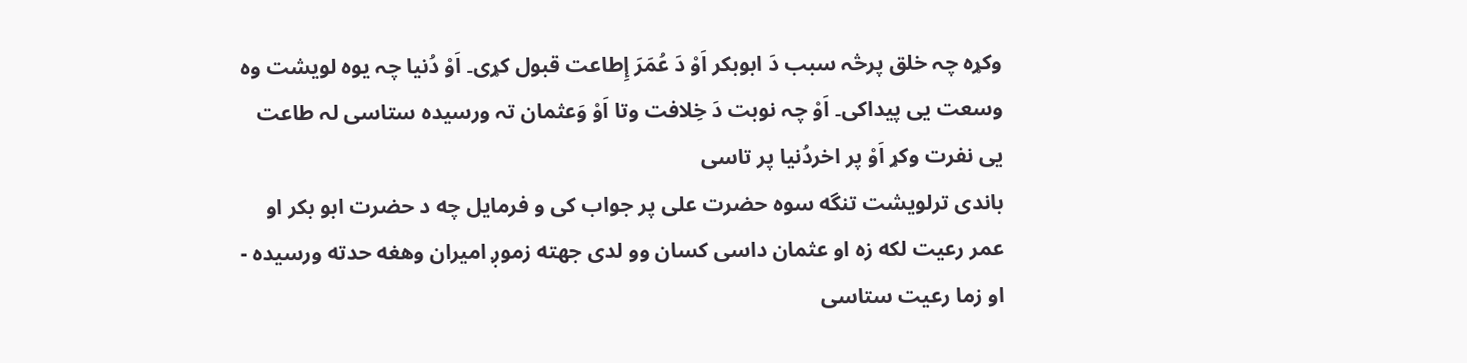وکړہ چہ خلق پرڅہ سبب دَ ابوبکر اَوْ دَ عُمَرَ إِطاعت قبول کړی۔ اَوْ دُنیا چہ یوہ لویشت وہ وسعت یی پیداکی۔ اَوْ چہ نوبت دَ خِلافت وتا اَوْ وَعثمان تہ ورسیدہ ستاسی لہ طاعت یی نفرت وکړ اَوْ پر اخردُنیا پر تاسی
باندی ترلويشت تنگه سوه حضرت علی پر جواب کی و فرمایل چه د حضرت ابو بکر او عمر رعیت لکه زه او عثمان داسی کسان وو لدی جهته زموږ امیران وهغه حدته ورسیده - او زما رعیت ستاسی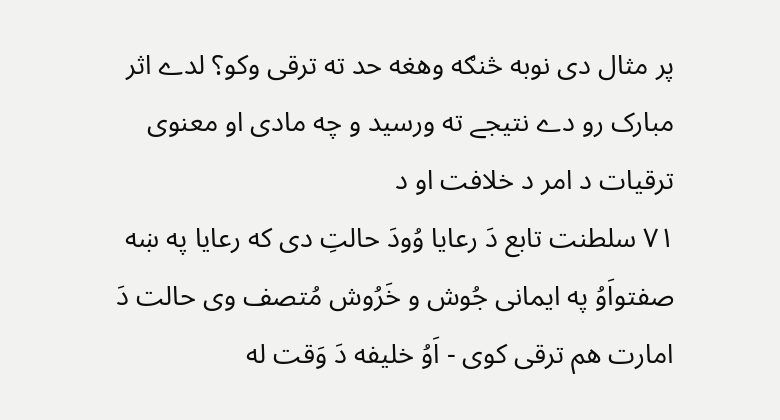پر مثال دی نوبه څنګه وهغه حد ته ترقی وکو؟ لدے اثر مبارک رو دے نتیجے ته ورسید و چه مادی او معنوی ترقیات د امر د خلافت او د
۷۱ سلطنت تابع دَ رعایا وُودَ حالتِ دی که رعایا په ښه صفتواَوُ په ایمانی جُوش و خَرُوش مُتصف وی حالت دَ امارت هم ترقی کوی - اَوُ خلیفه دَ وَقت له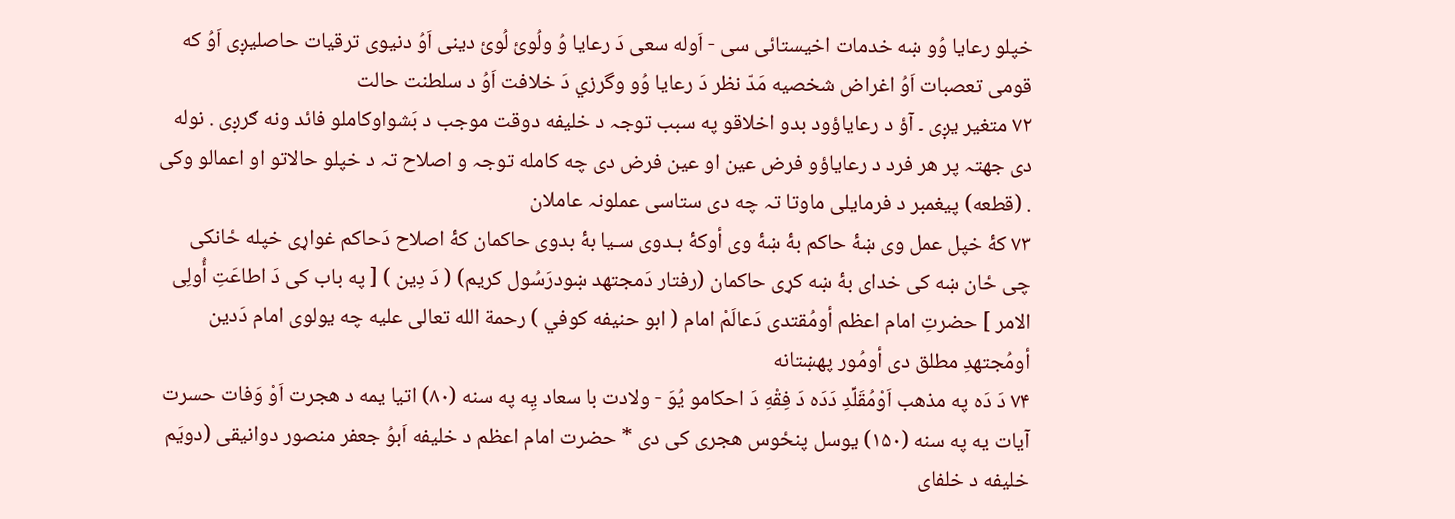خپلو رعایا وُو ښه خدمات اخیستائی سی - اَوله سعی دَ رعایا وُ ولُوئ لُوئ دینی اَوُ دنیوی ترقیات حاصلیږی اَوُ که قومی تعصبات اَوُ اغراض شخصیه مَدّ نظر دَ رعایا وُو وگرزي دَ خلافت اَوُ د سلطنت حالت
۷۲ متغیر یږی ۔ آؤ د رعایاؤود بدو اخلاقو په سبب توجہ د خلیفه دوقت موجب د بَشواوکاملو فائد ونه ګرږی . نوله دی جهتہ پر هر فرد د رعایاؤو فرض عین او عین فرض دی چه کامله توجہ و اصلاح تہ د خپلو حالاتو او اعمالو وکی . (قطعه) پیغمبر د فرمایلی ماوتا تہ چه دی ستاسی عملونہ عاملان
۷۳ کۀ خپل عمل وی ښۀ حاکم بۀ ښۀ وی أوکۀ بـدوی سـیا بۀ بدوی حاکمان کۀ اصلاح دَحاکم غواړی خپله ځانکی چی ځان ښه کی خدای بۀ ښه کړی حاکمان (رفتار دَمجتھد ښودرَسُول کريم) ( دَ دِين ) [ په باب کی دَ اطاعَتِ أُولِى الامر ] حضرتِ امام اعظم أومُقتدی دَعالَمْ امام ( ابو حنيفه كوفي ) رحمة الله تعالی علیه چه یولوی امام دَدین أومُجتهدِ مطلق دی أومُور پهښتانه
۷۴ دَ دَه په مذهب اَوْمُقَلِّدِ دَدَه دَ فِقْهِ دَ احکامو يُوَ - ولادت با سعاد یِه په سنه (۸۰) اتيا يمه د هجرت اَوْ وَفات حسرت آيات يه په سنه (۱۵۰) يوسل پنځوس هجری کی دی * حضرت امام اعظم د خلیفه اَبوُ جعفر منصور دوانيقی (دويَم خلیفه د خلفای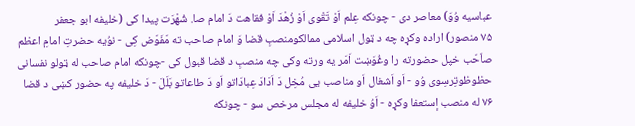عباسیه وُوَ) معاصر دی - چونکه عِلم اَوْ تَقْوى اَوْ زُهْدَ اَوْ فقاهت دَ امام صا. شُهْرَت پیدا کی (خلیفه ابو جعفر
۷۵ منصور) اراده وکړه چه د ټول اسلامی ممالکومنصبِ قضا وَ امام صاحب ته مّفَوّض کِی - نوُیه حضرتِ امامِ اعظم صاّحّب خپل حضورته را وغُوَښت اَمَر یه ورته وکى چه منصبِ د قضا قبول كى -چونکه امام صاحب له ټولو نفسانی حظوظوتِرسِوی وُو - اَو اَشغال اَو مناصب یی مُخِل دَ اَدَادَ عِبادَاتو اَو دَ طاعاتو بَلَلَ - دَ خلیفه په حضور کښی د قضا
۷۶ له منصب إستعفا وكړه - اَوُ خليفه له مجلس مرخص سو - چونکه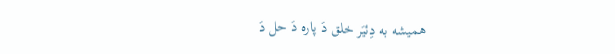هميشه به دِئيَر خلق دَ پاره دَ حل دَ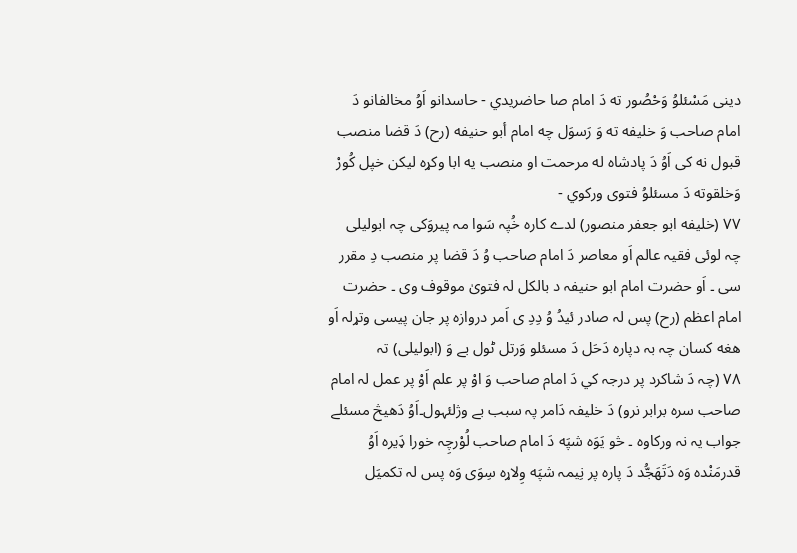دينی مَسْئلوُ وَحْصُور ته دَ امام صا حاضريدي - حاسدانو اَوُ مخالفانو دَ امام صاحب وَ خليفه ته وَ رَسوَل چه امام أبو حنيفه (رح) دَ قضا منصب قبول نه کی اَوُ دَ پادشاه له مرحمت او منصب يه ابا وكړه لیکن خپل كُورْ وَخلقوته دَ مسئلوُ فتوی وركوي -
۷۷ (خلیفه ابو جعفر منصور) لدے کاره خُپہ سَوا مہ پیروَکی چہ ابولیلی چہ لوئی فقیہ عالم اَو معاصر دَ امام صاحب وُ دَ قضا پر منصب دِ مقرر سی ۔ اَو حضرت امام ابو حنیفہ د بالکل لہ فتویٰ موقوف وی ۔ حضرت امام اعظم (رح) پس لہ صادر ئیدُ وُ دِدِ ی اَمر دروازه پر جان پیسی وتړلہ اَو هغه کسان چہ بہ دپاره دَحَل دَ مسئلو وَرتل ٹول بے وَ (ابولیلی) تہ
۷۸ (چہ دَ شاکرد پر درجہ کي دَ امام صاحب وَ اوْ پر علم اَوْ پر عمل لہ امام صاحب سرہ برابر نرو) دَ خلیفہ دَامر پہ سبب بے وژلئہول۔اَوُ دَھیڅ مسئلے جواب یہ نہ ورکاوہ ۔ څو یَوَه شپَه دَ امام صاحب لُوْرچِہ خورا ډَیرہ اَوُ قدرمَنْده وَه دَتَهَجُّد دَ پاره پر نِیمہ شپَه وِلاړه سِوَی وَه پس لہ تکمیَل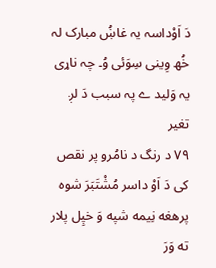دَ اَوْداسہ یہ غاښُ مبارک لہ خُھ وِینی سِوَئی وُ۔ چہ ناړی یہ وَلید ے پہ سبب دَ لږ تغیر
۷۹ د رنگ د نامُرو پر نقص کی دَ اَوْ داسر مُشْتَبَرَ شوه پرهغه نِیمه شپه وَ خپِل پلار ته وَرَ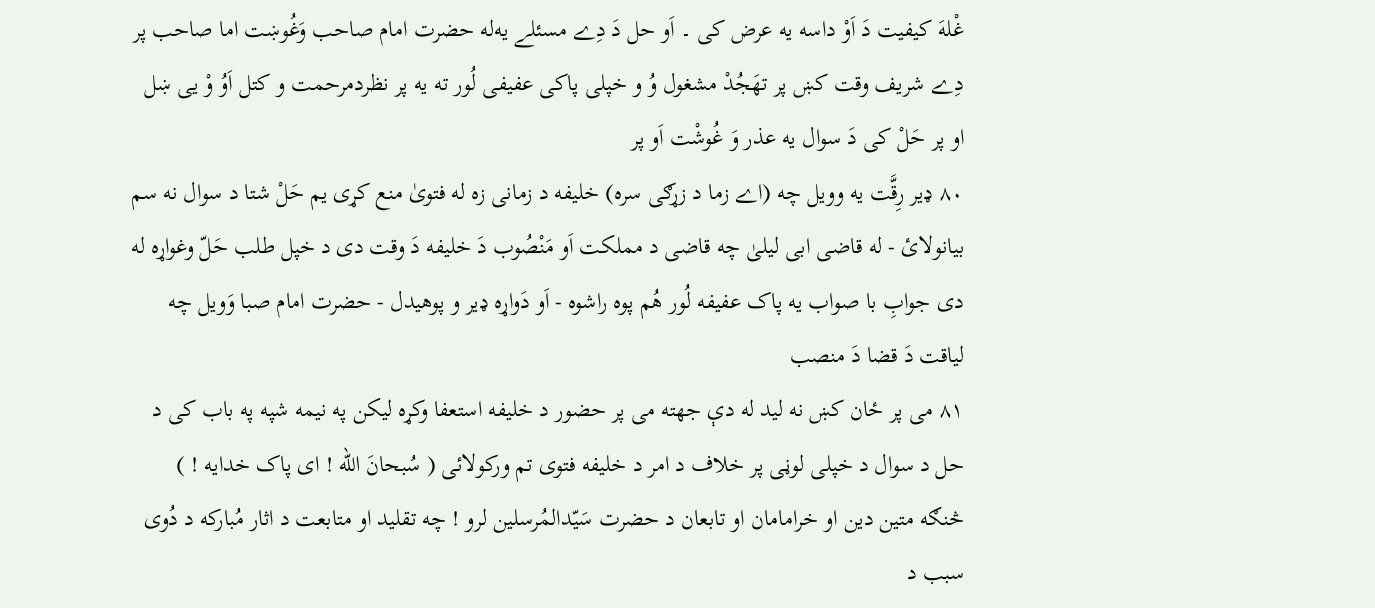غْلهَ کیفیت دَ اَوْ داسه یه‌ عرض کی ۔ اَو حل دَ دِے مسئلے یه‌له حضرت امام صاحب وَغُوښت اما صاحب پر دِے شریف وقت کښ پر تهَجُدْ مشغول وُ و خپلی پاکی عفیفی لُور ته یه‌ پر نظردمرحمت و کتل اَوُ وْ یی ښل او پر حَلْ کی دَ سوال یه‌ عذر وَ غُوشْت اَو پر
٨٠ ډیر رِقَّت یه وویل چه (اے زما د زړګی سره) خلیفه د زمانی زه له فتویٰ منع کړی یم حَلْ شتا د سوال نه سم بیانولائ - له قاضی ابی لیلیٰ چه قاضی د مملکت اَو مَنْصُوب دَ خلیفه دَ وقت دی د خپل طلب حَلّ وغواړه له دی جوابِ با صواب یه پاک عفیفه لُور هُم پوه راشوه - اَو دَواړه ډیر و پوهیدل - حضرت امام صبا وَویل چه لیاقت دَ قضا دَ منصب
۸۱ می پر ځان کښ نه لید له دې جهته می پر حضور د خلیفه استعفا وکړه لیکن په نیمه شپه په باب کی د حل د سوال د خپلی لوڼی پر خلاف د امر د خلیفه فتوی تم ورکولائی ( سُبحانَ الله ! ای پاک خدایه ! ) څنګه متین دین او خرامامان او تابعان د حضرت سَیّدالمُرسلین لرو ! چه تقلید او متابعت د اثار مُباركه د دُوى سبب د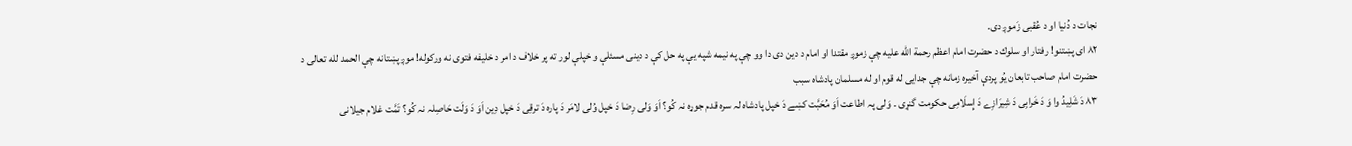نجات د دُنیا او د عُقبى زَموږ دى.
۸۲ ای پښتنو! رفتار او سلوك د حضرت امام اعظم رحمة الله عليه چې زموږ مقتدا او امام د دین دی دا وو چې په نیمه شپه یې په حل کې د دینی مسئلې و خپلې لور ته پر خلاف د امر د خلیفه فتوى نه ورکوله! موږ پښتانه چې الحمد لله تعالى د حضرت امام صاحب تابعان يُو پردې آخیره زمانه چې جدایی له قوم او له مسلمان پادشاه سبب
٨٣ دَ شَلِيدُ وا وَ دَ خَرابِی دَ شِيرَازِے دَ إِسلَامِى حکومت گنړی ۔ وَلی پہ اطاعت اَوَ مُحَبَّت کښے دَ خپل پادشاه لہ سرہ قدم جوړہ نہ کُو؟ اَوَ وَلی رِضا دَ خپل وُلی لامَر دَ پارہ دَ ترقِى دَ خپل دِين اَوَ دَ وَلَت حَاصِلہ نہ کُو؟ تَمَّت غلام جیلانی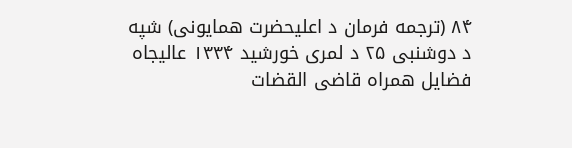۸۴ (ترجمه فرمان د اعلیحضرت همایونی) شپه د دوشنبی ۲۵ د لمری خورشید ۱۳۳۴ عالیجاه فضایل همراه قاضی القضات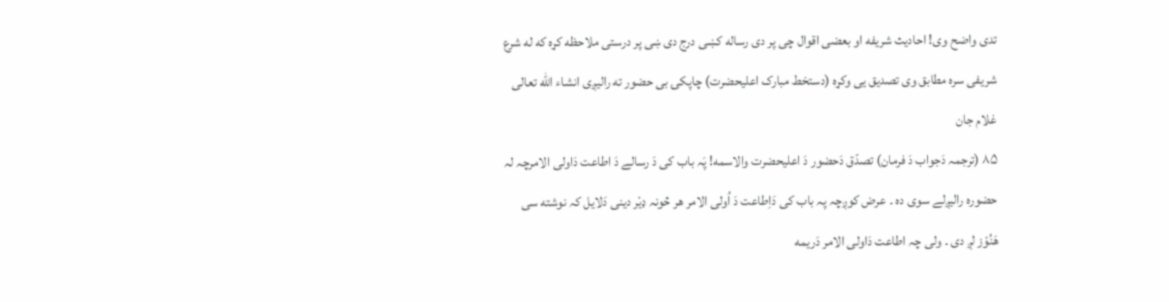تدی واضح وی! احادیث شریفه او بعضی اقوال چی پر دی رساله کښی درج دی ښی پر درستی ملاحظه کړه که له شرع شریفی سره مطابق وی تصدیق یی وکړه (دستخط مبارک اعلیحضرت) چاپکۍ بی حضور ته رالیږی انشاء الله تعالی غلام جان
۸۵ (ترجمہ دَجواب دَ فرمان) تصدّق دَحضور دَ اعليحضرت والاسمه! پَہ باب كى دَ رسالے دَ اطاعت دَاولى الامرچہ لہ حضورہ راليږلے سوى دہ ۔ عرض كوږچہ پہ باب كى دَاِطاعت دَ اُولى الامر هر څونہ ډيْر دينی دَلايل كہ نوشته سی هَنُوْز لږ دی ۔ ولی چہ اطاعت دَاولى الامر دَريمه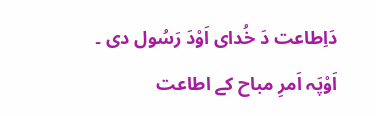دَاِطاعت دَ خُدای اَوْدَ رَسُول دى ۔ اَوْپَہ اَمرِ مباح كے اطاعت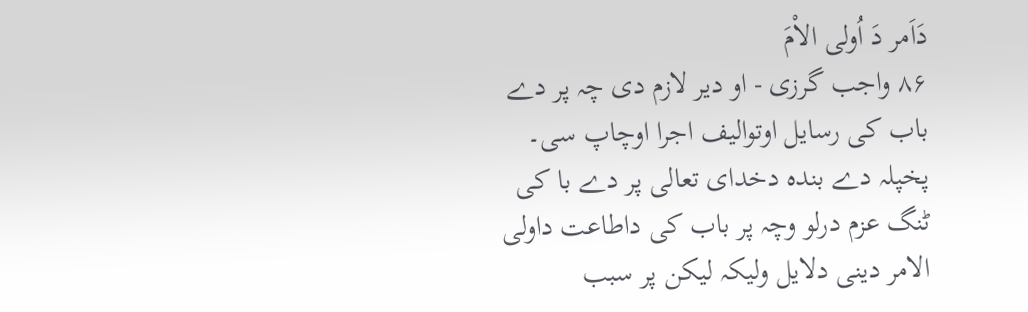دَاَمر دَ اُولى الاْمَ
۸۶ واجب گرزی - او دیر لازم دی چہ پر دے باب کی رسایل اوتوالیف اجرا اوچاپ سی۔ پخپلہ دے بنده دخدای تعالی پر دے با کی ٹنگ عزم درلو وچہ پر باب کی داطاعت داولی الامر دینی دلایل ولیکہ لیکن پر سبب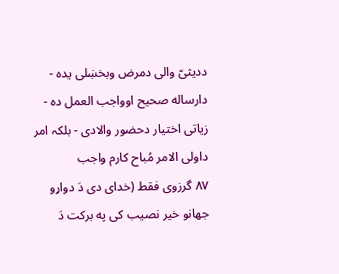ددیثیّ والی دمرض وبخښلی یده - دارساله صحیح اوواجب العمل ده - زیاتی اختیار دحضور والادی - بلکہ امر داولی الامر مُباح کارم واجب
۸۷ گرزوی فقط (خدای دی دَ دواړو جهانو خیر نصیب کی په برکت دَ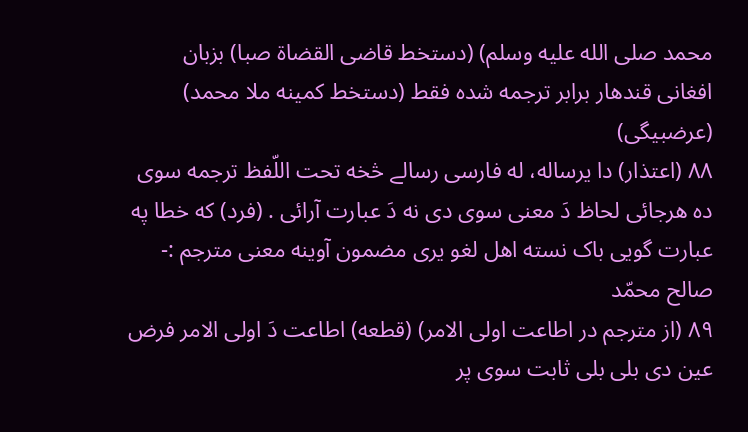محمد صلی الله علیه وسلم) (دستخط قاضی القضاة صبا) بزبان افغانی قندهار برابر ترجمه شده فقط (دستخط کمینه ملا محمد) (عرضبیگی)
۸۸ (اعتذار) دا يرساله، له فارسی رسالے څخه تحت اللّفظ ترجمه سوی ده هرجائی لحاظ دَ معنی سوی دی نه دَ عبارت آرائی . (فرد) که خطا په عبارت گويی باک نسته اهل لغو يری مضمون آوينه معنی مترجم :- صالح محمّد
۸۹ (از مترجم در اطاعت اولی الامر) (قطعه) اطاعت دَ اولی الامر فرض عین دی بلی بلی ثابت سوی پر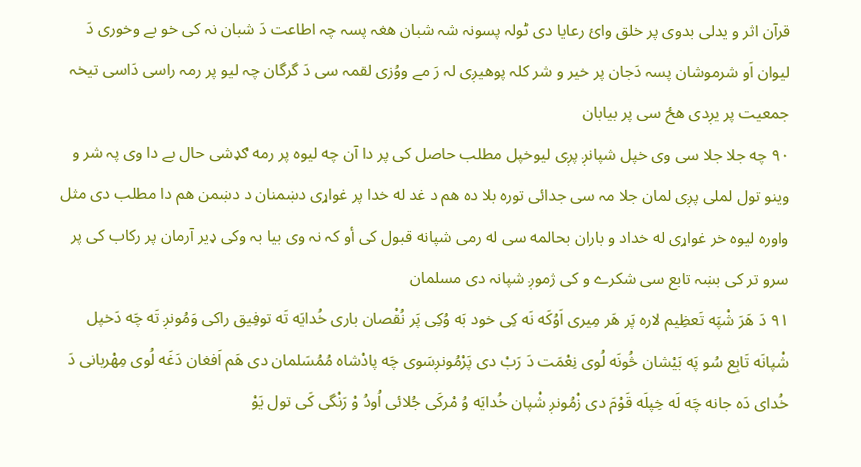قرآن اثر و یدلی بدوی پر خلق وائ رعایا دی ٹولہ پسونہ شہ شبان هغہ پسہ چہ اطاعت دَ شبان نہ کی خو بے وخوری دَ لیوان اَو شرموشان پسہ دَجان پر خیر و شر کلہ پوهیږی لہ رَ مے ووُزی لقمہ سی دَ گرگان چہ لیو پر رمہ راسی دَاسی تیخہ جمعیت پر یږدی هځ سی پر بیابان
۹۰ چه جلا جلا سی وی خپل شپانږ پږی لیوخپل مطلب حاصل کی پر دا آن چه لیوه پر رمه ګډشی حال بے دا وی پہ شر و وینو تول لملی پږی لمان جلا مہ سی جدائی تورہ بلا دہ هم د غد له خدا پر غواړی دښمنان د دښمن هم دا مطلب دی مثل واوره لیوه خر غواړی له خداد و باران بحالمه سی له رمی شپانه قبول کی أو کہ نہ وی بیا بہ وکی ډیر آرمان پر رکاب کی پر سرو تر کی بښہ تابع سی شکرے و کی ژموږ شپانہ دی مسلمان
۹۱ دَ هَرَ شْپَه تَعظِیم لاره پَر هَر مِیری اَوُکَه نَه کِی خود بَه وُکِی پَر نُقْصان باری خُدایَه تَه توفِيق راکی وَمُونږ تَه چَه دَخپل شْپانَه تَابِع سُو پَه بَیْشان څُونَه لُوی نِعْمَت دَ رَبْ دی پَرْمُونږسَوی چَه پادْشاه مُمُسَلمان دی هَم اَفغان دَغَه لُوی مِهْربانی دَ خُدای دَه جانه چَه لَه خِپلَه قَوْمَ دی زْمُونږ شْپان خُدایَه وُ مْرکَی جُلائی اُودُ وْ رَنْگی کَی تول یَوْ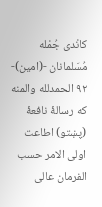کانْدی جُمْله مُسَلمانان -(امین)-
۹۲ الحمدلله والمنه که رسالۀ نافعۀ (پښتو) اطاعت اولی الامر حسب الفرمان عالی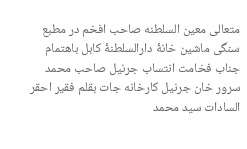متعالی معین السلطنه صاحب افخم در مطبع سنگی ماشین خانۀ دارالسلطنۀ کابل باهتمام جناب فخامت انتساب جرنیل صاحب محمد سرور خان جرنیل کارخانه جات بقلم فقیر احقر السادات سید محمد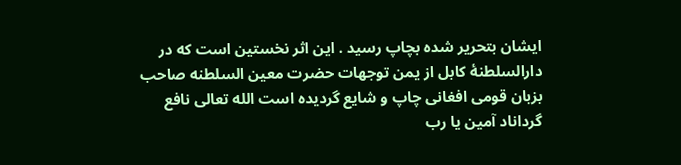ایشان بتحریر شده بچاپ رسید . این اثر نخستین است که در دارالسلطنۀ کابل از یمن توجهات حضرت معین السلطنه صاحب بزبان قومی افغانی چاپ و شایع گردیده است الله تعالی نافع گرداناد آمین یا رب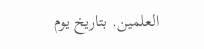العلمین. بتاریخ یوم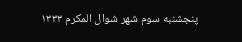پنجشنبه سوم شهر شوال المکرم ۱۳۳۳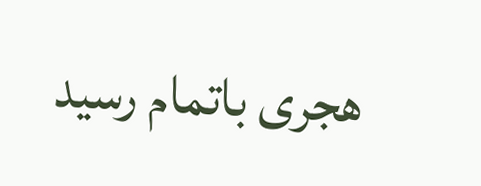هجری باتمام رسید